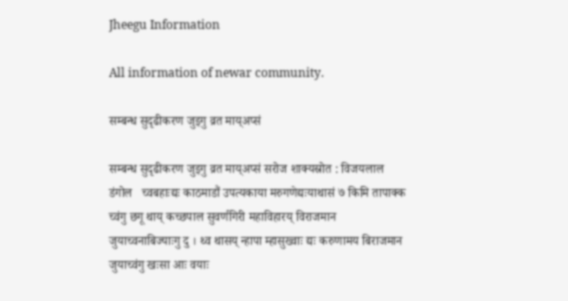Jheegu Information

All information of newar community.

सम्बन्ध सुदृढीकरण जुइगु व्रत माय्अप्सं

सम्बन्ध सुदृढीकरण जुइगु व्रत माय्अप्सं सरोज शाक्यस्रोत : विजयलाल डंगोल   च्वबहाःद्यः काठमाडौं उपत्यकाया मरुगणेद्यःयाथासं ७ किमि तापाक्क च्वंगु छगू थाय् कच्छपाल सुवर्णगिरी महाविहारय् विराजमान जुयाच्वनाबिज्याःगु दु । थ्व थासय् न्हापा म्हासुख्वाः द्यः करुणामय बिराजमान जुयाच्वंगु खःसा आः वयाः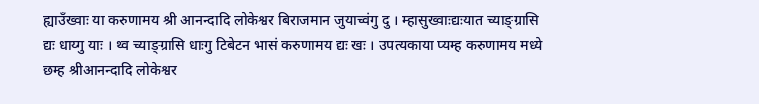ह्याउँख्वाः या करुणामय श्री आनन्दादि लोकेश्वर बिराजमान जुयाच्वंगु दु । म्हासुख्वाःद्यःयात च्याङ्ग्रासि द्यः धाय्गु याः । थ्व च्याङ्ग्रासि धाःगु टिबेटन भासं करुणामय द्यः खः । उपत्यकाया प्यम्ह करुणामय मध्ये छम्ह श्रीआनन्दादि लोकेश्वर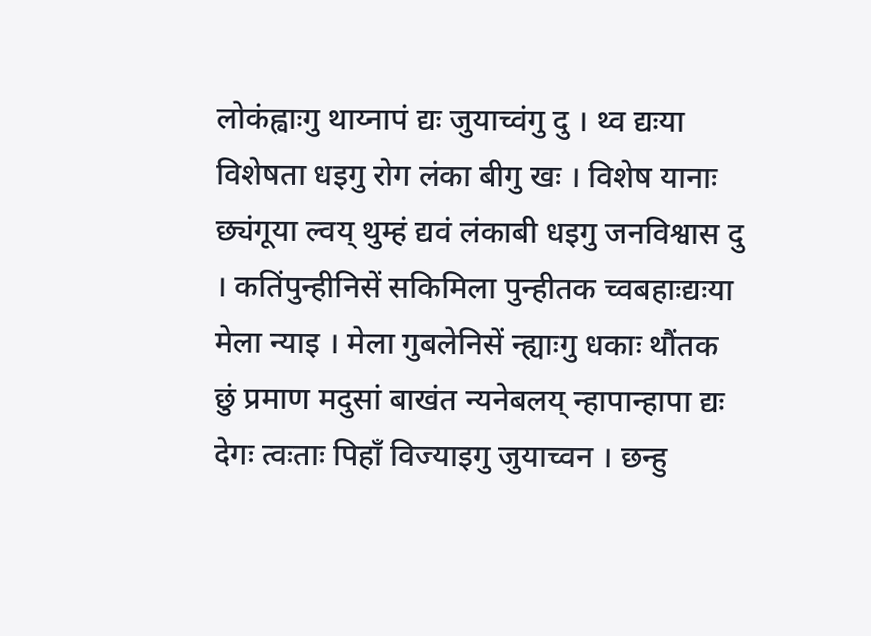लोकंह्वाःगु थाय्नापं द्यः जुयाच्वंगु दु । थ्व द्यःया विशेषता धइगु रोग लंका बीगु खः । विशेष यानाः छ्यंगूया ल्वय् थुम्हं द्यवं लंकाबी धइगु जनविश्वास दु । कतिंपुन्हीनिसें सकिमिला पुन्हीतक च्वबहाःद्यःया मेला न्याइ । मेला गुबलेनिसें न्ह्याःगु धकाः थौंतक छुं प्रमाण मदुसां बाखंत न्यनेबलय् न्हापान्हापा द्यः देगः त्वःताः पिहाँ विज्याइगु जुयाच्वन । छन्हु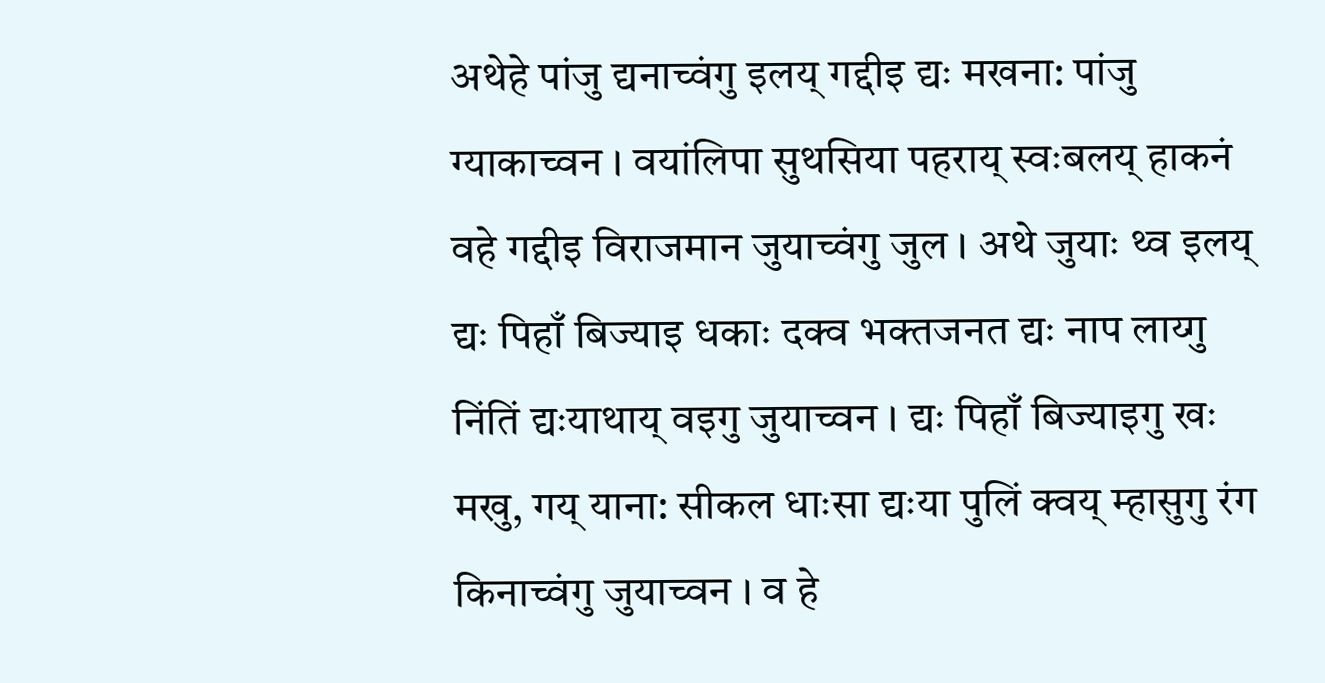अथेहे पांजु द्यनाच्वंगु इलय् गद्दीइ द्यः मखना: पांजु ग्याकाच्वन । वयांलिपा सुथसिया पहराय् स्वःबलय् हाकनं वहे गद्दीइ विराजमान जुयाच्वंगु जुल । अथे जुयाः थ्व इलय् द्यः पिहाँ बिज्याइ धकाः दक्व भक्तजनत द्यः नाप लाय्गु निंतिं द्यःयाथाय् वइगु जुयाच्वन । द्यः पिहाँ बिज्याइगु खः मखु, गय् याना: सीकल धाःसा द्यःया पुलिं क्वय् म्हासुगु रंग किनाच्वंगु जुयाच्वन । व हे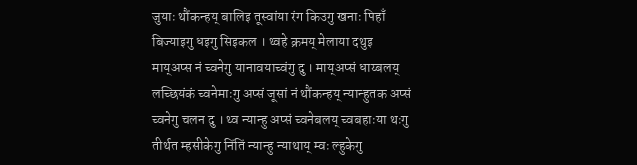जुयाः थौंकन्हय् बालिइ तूस्वांया रंग किउगु खनाः पिहाँ बिज्याइगु धइगु सिइकल । थ्वहे क्रमय् मेलाया दथुइ माय्अप्स नं च्वनेगु यानावयाच्वंगु दु । माय्अप्सं धाय्बलय् लच्छियंकं च्वनेमाःगु अप्सं जूसां नं थौंकन्हय् न्यान्हुतक अप्सं च्वनेगु चलन दु । थ्व न्यान्हु अप्सं च्वनेबलय् च्वबहाःया थःगु तीर्थत म्हसीकेगु निंतिं न्यान्हु न्याथाय् म्वः ल्हुकेगु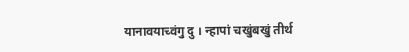यानावयाच्वंगु दु । न्हापां चखुंबखुं तीर्थ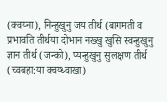(क्वय्ना), निन्हुखुनु जय तीर्थ (बागमती व प्रभावति तीर्थया दोभान नख्खु खुसि स्वन्हुखुनु ज्ञान तीर्थ (जन्को), प्यन्हुखुनु सुलक्षण तीर्थ (च्वबहा:या क्वय्ध्वाखा)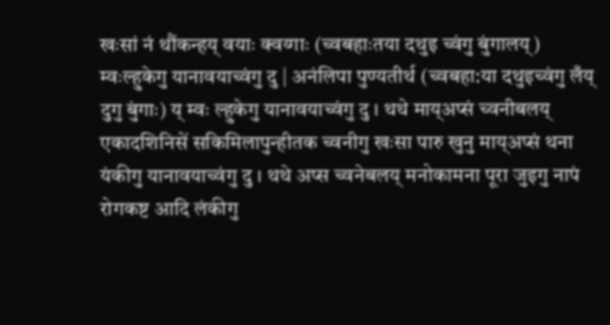खःसां नं थौंकन्हय् वयाः क्वय्गाः (च्वबहाःतया दथुइ च्वंगु बुंगालय्) म्वःल्हुकेगु यानावयाच्वंगु दु | अनंलिपा पुण्यतीर्थ (च्वबहा:या दथुइच्वंगु लँय् दुगु बुंगाः) य् म्वः ल्हुकेगु यानावयाच्वंगु दु । थथे माय्अप्सं च्वनीबलय् एकादशिनिसें सकिमिलापुन्हीतक च्वनीगु खःसा पारु खुनु माय्अप्सं थना यंकीगु यानावयाच्वंगु दु । थथे अप्स च्वनेबलय् मनोकामना पूरा जुइगु नापं रोगकष्ट आदि लंकीगु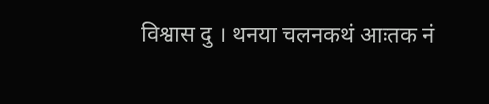विश्वास दु । थनया चलनकथं आःतक नं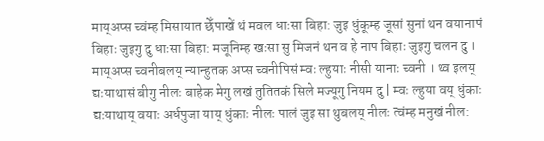माय्अप्स च्वंम्ह मिसायात छेँपाखें थं मवल धाःसा बिहा: जुइ धुंकूम्ह जूसां सुनां थन वयानापं बिहाः जुइगु दु धाःसा बिहा: मजूनिम्ह खःसा सु मिजनं थन व हे नाप बिहाः जुइगु चलन दु । माय्अप्स च्वनीबलय् न्यान्हुतक अप्स च्वनीपिसं म्वः ल्हुयाः नीसी यानाः च्वनी । थ्व इलय् द्यःयाथासं बीगु नीलः बाहेक मेगु लखं तुतितकं सिले मज्यूगु नियम दु | म्वः ल्हुया वय् धुंकाः द्यःयाथाय् वयाः अर्धपुजा याय् धुंकाः नीलः पालं जुइ सा थुबलय् नीलः त्वंम्ह मनुखं नील: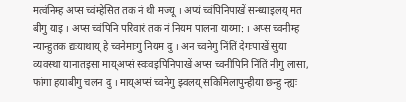मत्वंनिम्ह अप्स च्वंम्हेसित तक नं थी मज्यू । अप्यं च्वंपिनिपाखें सन्ध्याइलय् मत बीगु याइ । अप्स च्वंपिनि परिवारं तक नं नियम पालना याय्मा: । अप्स च्वनीम्ह न्यान्हुतक द्यःयाथाय् हे च्वनेमाःगु नियम दु । अन च्वनेगु निंतिं देगःपाखें सुया व्यवस्था यानातइसा माय्अप्सं स्वःवइपिनिपाखें अप्स च्वनीपिनि निंतिं नीगु लासा, फांगा हयाबीगु चलन दु । माय्अप्सं च्वनेगु झ्वलय् सकिमिलापुन्हीया छन्हु न्ह्यः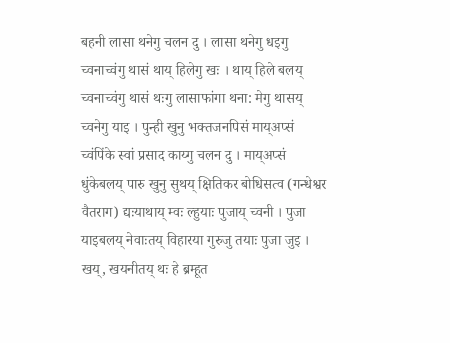बहनी लासा थनेगु चलन दु । लासा थनेगु धइगु च्वनाच्वंगु थासं थाय् हिलेगु खः । थाय् हिले बलय् च्वनाच्वंगु थासं थःगु लासाफांगा थना: मेगु थासय् च्वनेगु याइ । पुन्ही खुनु भक्तजनपिसं माय्अप्सं च्वंपिंके स्वां प्रसाद काय्गु चलन दु । माय्अप्सं धुंकेबलय् पारु खुनु सुथय् क्षितिकर बोधिसत्व (गन्धेश्वर वैतराग) द्यःयाथाय् म्वः ल्हुयाः पुजाय् च्वनी । पुजा याइबलय् नेवाःतय् विहारया गुरुजु तयाः पुजा जुइ । खय्, खयनीतय् थः हे ब्रम्हूत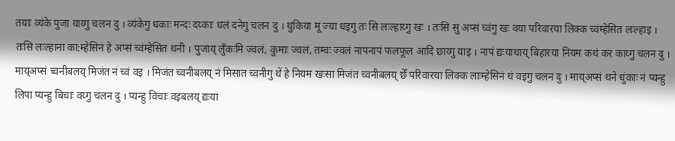तयाः व्यंके पुजा याय्गु चलन दु । व्यंकेगु धकाः मन्दः दय्काः धलं दनेगु चलन दु । थुकिया मू ज्या धइगु तः सि लःल्हाय्गु खः । तःसि सु अप्सं च्वंगु खः वया परिवारया लिक्क च्वंम्हेसित लःल्हाइ । तःसि लःल्हाना का:म्हेसिनं हे अप्सं च्वंम्हेसित थनी । पुजाय् लुँकःमि ज्वलं, कुमाः ज्वलं, तम्वः ज्वलं नापनापं फलफूल आदि छाय्गु याइ । नापं द्यःयाथाय् बिहारया नियम कथं कर काय्गु चलन दु । माय्अप्सं च्वनीबलय् मिजंत नं च्वं वइ । मिजंत च्वनीबलय् नं मिसात च्वनीगु थें हे नियम खःसा मिजंत च्वनीबलय् छेँ परिवारया लिक्क लाःम्हेसिनं थं वइगु चलन दु । माय्अप्सं थने धुंकाः नं प्यन्हु लिपा प्यन्हु बिचाः वय्गु चलन दु । प्यन्हु विचाः वइबलय् द्यःया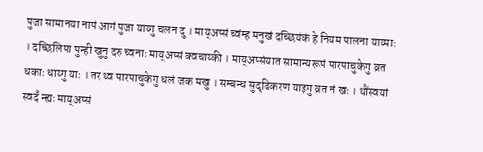पुजा सामानया नापं आगं पुजा याय्गु चलन दु । माय्अप्सं च्वंम्ह मनुखं दच्छियंकं हे नियम पालना याय्माः । दच्छिलिपा पुन्ही खुनु दरु च्वनाः माय्अप्सं क्वचाय्की । माय्अप्संयात सामान्यरूपं पारपाचुकेगु व्रत धकाः धाय्गु याः । तर थ्व पारपाचुकेगु धलं जक मखु । सम्बन्ध सुदृढिकरण याइगु व्रत नं खः । थौंस्वयां स्वदँ न्ह्यः माय्अप्सं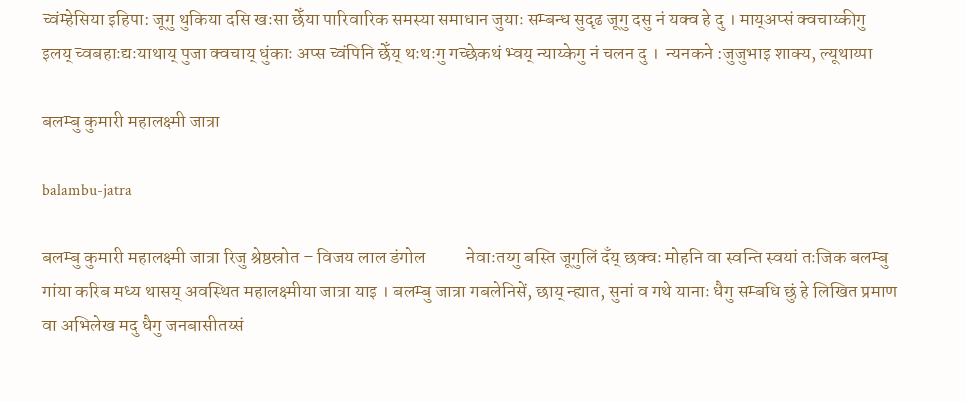च्वंम्हेसिया इहिपा: जूगु थुकिया दसि खःसा छेँया पारिवारिक समस्या समाधान जुयाः सम्बन्ध सुदृढ जूगु दसु नं यक्व हे दु । माय्अप्सं क्वचाय्कीगु इलय् च्वबहाःद्यःयाथाय् पुजा क्वचाय् धुंकाः अप्स च्वंपिनि छेँय् थःथःगु गच्छेकथं भ्वय् न्याय्केगु नं चलन दु ।  न्यनकने :जुजुभाइ शाक्य, ल्यूथाय्पा

बलम्बु कुमारी महालक्ष्मी जात्रा

balambu-jatra

बलम्बु कुमारी महालक्ष्मी जात्रा रिजु श्रेष्ठस्रोत – विजय लाल डंगोल           नेवाःतय्गु बस्ति जूगुलिं दँय् छक्वः मोहनि वा स्वन्ति स्वयां तःजिक बलम्बु गांया करिब मध्य थासय् अवस्थित महालक्ष्मीया जात्रा याइ । बलम्बु जात्रा गबलेनिसें, छाय् न्ह्यात, सुनां व गथे यानाः धैगु सम्बधि छुं हे लिखित प्रमाण वा अभिलेख मदु धैगु जनबासीतय्सं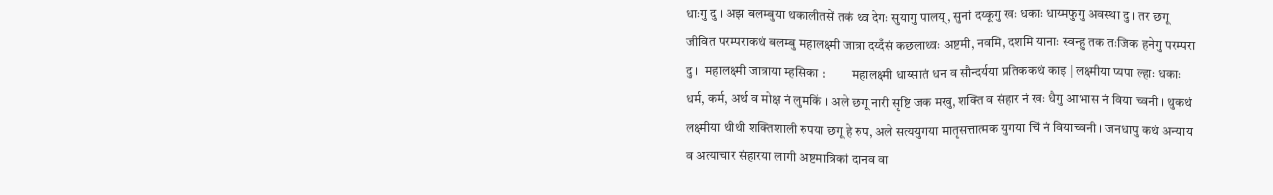धाःगु दु । अझ बलम्बुया थकालीतसें तकं थ्व देगः सुयागु पालय्, सुनां दय्कूगु खः धकाः धाय्मफुगु अवस्था दु । तर छगू जीवित परम्पराकथं बलम्बु महालक्ष्मी जात्रा दय्दँसं कछलाथ्वः अष्टमी, नवमि, दशमि यानाः स्वन्हु तक तःजिक हनेगु परम्परा दु ।  महालक्ष्मी जात्राया म्हसिका :          महालक्ष्मी धाय्सातं धन व सौन्दर्यया प्रतिककथं काइ | लक्ष्मीया प्यपा ल्हाः धकाः धर्म, कर्म, अर्थ व मोक्ष नं लुमकिं । अले छगू नारी सृष्टि जक मखु, शक्ति व संहार नं खः धैगु आभास नं विया च्वनी । थुकथं लक्ष्मीया थीथी शक्तिशाली रुपया छगू हे रुप, अले सत्ययुगया मातृसत्तात्मक युगया चिं नं वियाच्वनी । जनधापु कथं अन्याय व अत्याचार संहारया लागी अष्टमात्रिकां दानव वा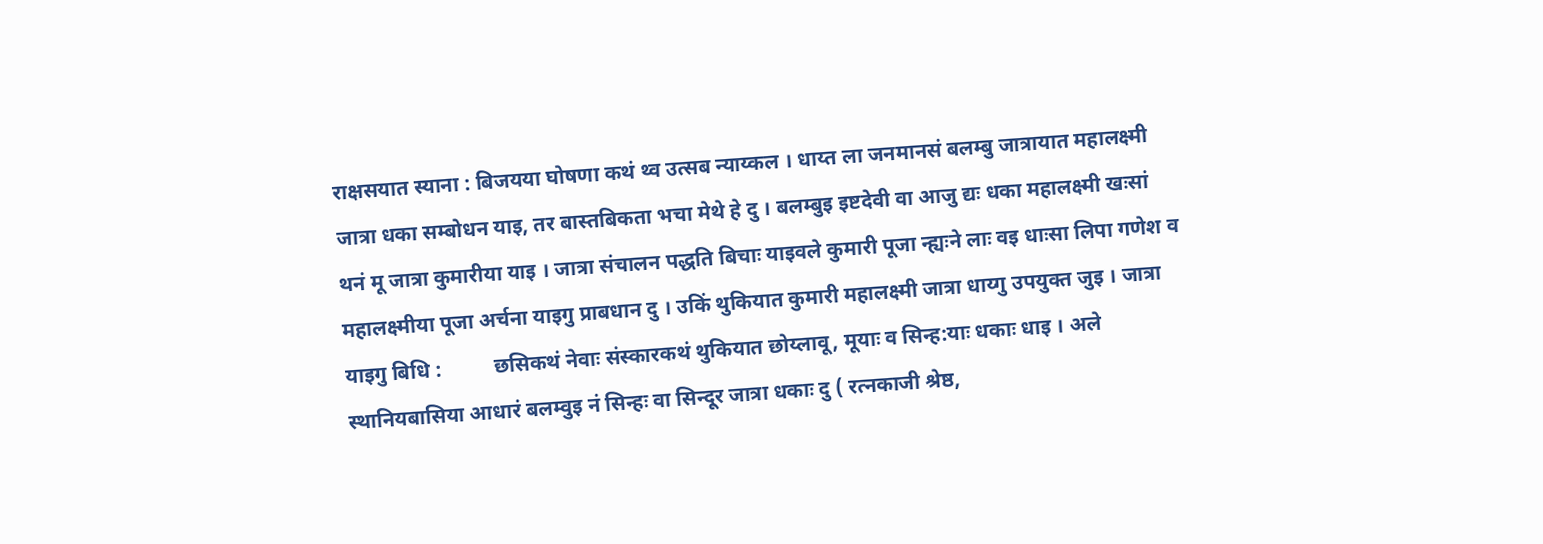राक्षसयात स्याना : बिजयया घोषणा कथं थ्व उत्सब न्याय्कल । धाय्त ला जनमानसं बलम्बु जात्रायात महालक्ष्मी जात्रा धका सम्बोधन याइ, तर बास्तबिकता भचा मेथे हे दु । बलम्बुइ इष्टदेवी वा आजु द्यः धका महालक्ष्मी खःसां थनं मू जात्रा कुमारीया याइ । जात्रा संचालन पद्धति बिचाः याइवले कुमारी पूजा न्ह्यःने लाः वइ धाःसा लिपा गणेश व महालक्ष्मीया पूजा अर्चना याइगु प्राबधान दु । उकिं थुकियात कुमारी महालक्ष्मी जात्रा धाय्गु उपयुक्त जुइ । जात्रा याइगु बिधि :          छसिकथं नेवाः संस्कारकथं थुकियात छोय्लावू, मूयाः व सिन्ह:याः धकाः धाइ । अले स्थानियबासिया आधारं बलम्वुइ नं सिन्हः वा सिन्दूर जात्रा धकाः दु ( रत्नकाजी श्रेष्ठ,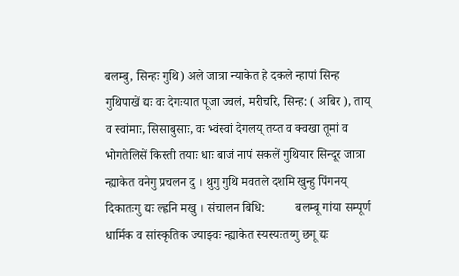बलम्बु, सिन्हः गुथि) अले जात्रा न्याकेत हे दकले न्हापां सिन्ह गुथिपाखें द्यः वः देगःयात पूजा ज्वलं, मरीचरि, सिन्ह: ( अबिर ), ताय् व स्वांमाः, सिसाबुसाः, वः भ्वंस्वां देगलय् तय्त व क्वखा तूमां व भोगतेलिसें किस्ती तयाः धाः बाजं नापं सकलें गुथियार सिन्दूर जात्रा न्ह्याकेत वनेगु प्रचलन दु । थुगु गुथि मवतले दशमि खुन्हु पिंगनय् दिकातःगु द्यः ल्ह्वनि मखु । संचालन बिधि:          बलम्बू गांया सम्पूर्ण धार्मिक व सांस्कृतिक ज्याझ्वः न्ह्याकेत स्यस्यःतय्गु छगू द्यः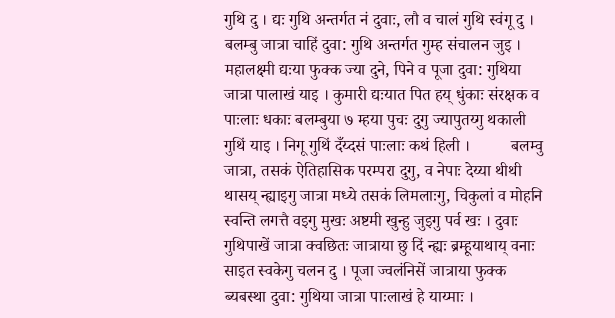गुथि दु । द्यः गुथि अन्तर्गत नं दुवाः, लौ व चालं गुथि स्वंगू दु । बलम्बु जात्रा चाहिं दुवा: गुथि अन्तर्गत गुम्ह संचालन जुइ । महालक्ष्मी द्यःया फुक्क ज्या दुने, पिने व पूजा दुवा: गुथिया जात्रा पालाखं याइ । कुमारी द्यःयात पित हय् धुंकाः संरक्षक व पाःलाः धकाः बलम्बुया ७ म्हया पुचः दुगु ज्यापुतय्गु थकाली गुथिं याइ । निगू गुथिं दँय्दसं पाःलाः कथं हिली ।          बलम्वु जात्रा, तसकं ऐतिहासिक परम्परा दुगु, व नेपाः देय्या थीथी थासय् न्ह्याइगु जात्रा मध्ये तसकं लिमलाःगु, चिकुलां व मोहनि स्वन्ति लगत्तै वइगु मुखः अष्टमी खुन्हु जुइगु पर्व खः । दुवाः गुथिपाखें जात्रा क्वछितः जात्राया छु दिं न्ह्यः ब्रम्हूयाथाय् वनाः साइत स्वकेगु चलन दु । पूजा ज्वलंनिसें जात्राया फुक्क ब्यबस्था दुवा: गुथिया जात्रा पाःलाखं हे याय्माः ।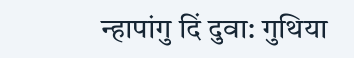न्हापांगु दिं दुवा: गुथिया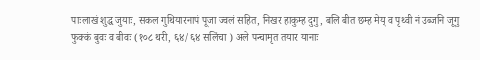पाःलाखं शुद्ध जुयाः, सकल गुथियारनापं पूजा ज्वलं सहित, निखर हाकुम्ह दुगु, बलि बीत छम्ह मेय् व पृथ्वी नं उब्जनि जूगु फुक्कं बुवः व बीवः (१०८ थरी, ६४/६४ सलिंचा ) अले पन्चामृत तयार यानाः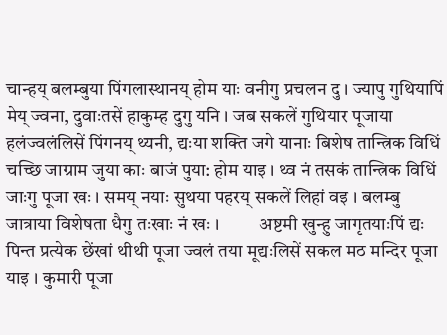चान्हय् बलम्बुया पिंगलास्थानय् होम याः वनीगु प्रचलन दु । ज्यापु गुथियापिं मेय् ज्वना, दुवाःतसें हाकुम्ह दुगु यनि । जब सकलें गुथियार पूजाया हलंज्वलंलिसें पिंगनय् थ्यनी, द्यःया शक्ति जगे यानाः बिशेष तान्त्रिक विधिं चच्छि जाग्राम जुया काः बाजं पुया: होम याइ । थ्व नं तसकं तान्त्रिक विधिं जाःगु पूजा खः । समय् नयाः सुथया पहरय् सकलें लिहां वइ । बलम्बु जात्राया विशेषता धैगु तःखाः नं खः ।         अष्टमी खुन्हु जागृतयाःपिं द्यः पिन्त प्रत्येक छेंखां थीथी पूजा ज्वलं तया मूद्यःलिसें सकल मठ मन्दिर पूजा याइ । कुमारी पूजा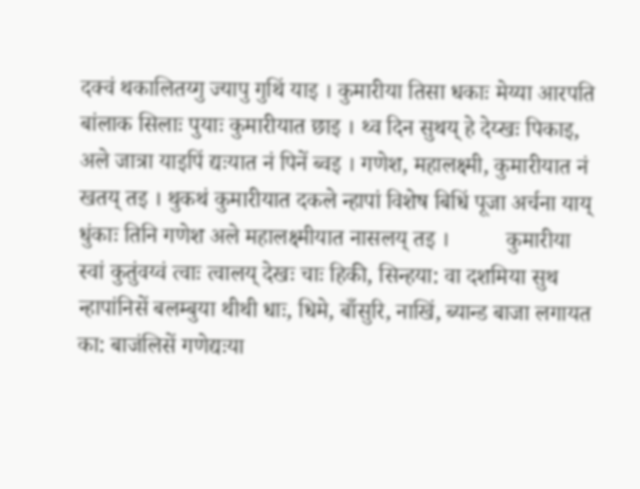दक्वं थकालितय्गु ज्यापु गुथिं याइ । कुमारीया तिसा धकाः मेय्या आरपति बांलाक सिलाः पुयाः कुमारीयात छाइ । थ्व दिन सुथय् हे देय्खः पिकाइ, अले जात्रा याइपिं द्यःयात नं पिनें ब्वइ । गणेश, महालक्ष्मी, कुमारीयात नं खतय् तइ । थुकथं कुमारीयात दकले न्हापां विशेष बिधिं पूजा अर्चना याय् धुंकाः तिनि गणेश अले महालक्ष्मीयात नासलय् तइ ।          कुमारीया स्वां कुतुंवय्वं त्वाः त्वालय् देखः चाः हिकी, सिन्हया: वा दशमिया सुथ न्हापांनिसें बलम्बुया थीथी धाः, धिमे, बाँसुरि, नाखिं, ब्यान्ड बाजा लगायत का: बाजंलिसें गणेद्यःया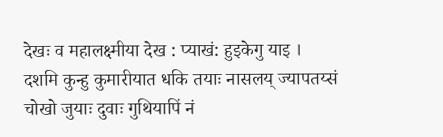देखः व महालक्ष्मीया देख : प्याखं: हुइकेगु याइ । दशमि कुन्हु कुमारीयात धकि तयाः नासलय् ज्यापतय्सं चोखो जुयाः दुवाः गुथियापिं नं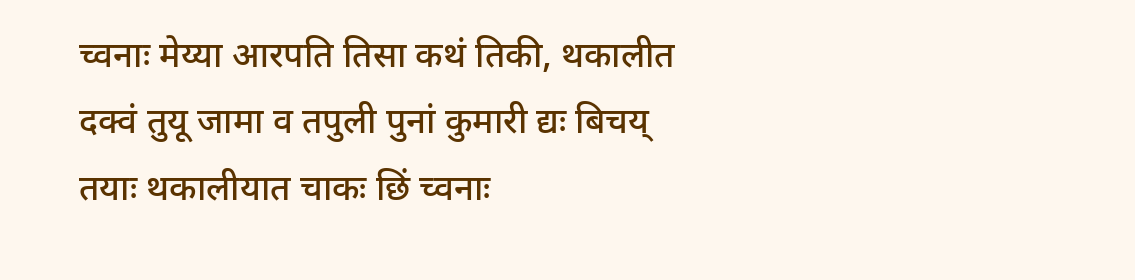च्वनाः मेय्या आरपति तिसा कथं तिकी, थकालीत दक्वं तुयू जामा व तपुली पुनां कुमारी द्यः बिचय् तयाः थकालीयात चाकः छिं च्वनाः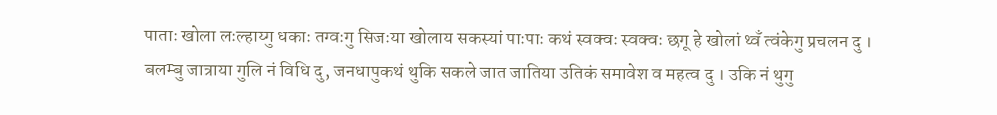पाताः खोला लःल्हाय्गु धकाः तग्वःगु सिजःया खोलाय सकस्यां पाःपाः कथं स्वक्वः स्वक्वः छगू हे खोलां थ्वँ त्वंकेगु प्रचलन दु ।          बलम्बु जात्राया गुलि नं विधि दु, जनधापुकथं थुकि सकले जात जातिया उतिकं समावेश व महत्व दु । उकि नं थुगु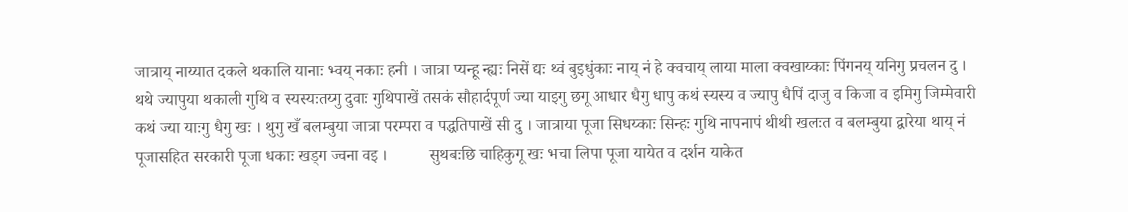जात्राय् नाय्यात दकले थकालि यानाः भ्वय् नकाः हनी । जात्रा प्यन्हू न्ह्यः निसें द्यः थ्वं बुइधुंकाः नाय् नं हे क्वचाय् लाया माला क्वखाय्काः पिंगनय् यनिगु प्रचलन दु । थथे ज्यापुया थकाली गुथि व स्यस्यःतय्गु दुवाः गुथिपाखें तसकं सौहार्दपूर्ण ज्या याइगु छगू आधार धैगु धापु कथं स्यस्य व ज्यापु धैपिं दाजु व किजा व इमिगु जिम्मेवारी कथं ज्या याःगु धैगु खः । थुगु खँ बलम्बुया जात्रा परम्परा व पद्धतिपाखें सी दु । जात्राया पूजा सिधय्काः सिन्हः गुथि नापनापं थीथी खलःत व बलम्बुया द्वारेया थाय् नं पूजासहित सरकारी पूजा धकाः खड्ग ज्वना वइ ।          सुथबःछि चाहिकुगू खः भचा लिपा पूजा यायेत व दर्शन याकेत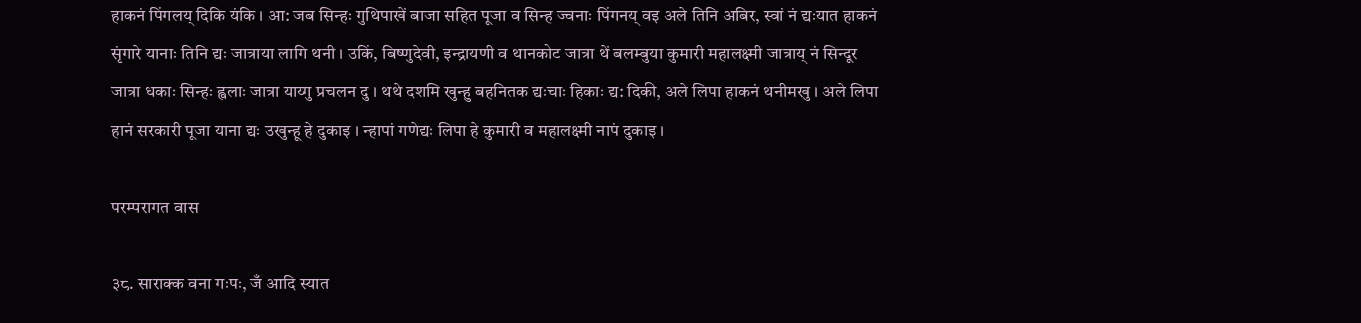हाकनं पिंगलय् दिकि यंकि । आ: जब सिन्हः गुथिपाखें बाजा सहित पूजा व सिन्ह ज्वनाः पिंगनय् वइ अले तिनि अबिर, स्वां नं द्यःयात हाकनं सृंगारे यानाः तिनि द्यः जात्राया लागि थनी । उकिं, बिष्णुदेवी, इन्द्रायणी व थानकोट जात्रा थें बलम्बुया कुमारी महालक्ष्मी जात्राय् नं सिन्दूर जात्रा धकाः सिन्हः ह्वलाः जात्रा याय्गु प्रचलन दु । थथे दशमि खुन्हु बहनितक द्यःचाः हिकाः द्य: दिकी, अले लिपा हाकनं थनीमखु । अले लिपा हानं सरकारी पूजा याना द्यः उखुन्हू हे दुकाइ । न्हापां गणेद्यः लिपा हे कुमारी व महालक्ष्मी नापं दुकाइ ।

परम्परागत वास

३८. साराक्क वना गःपः, जँ आदि स्यात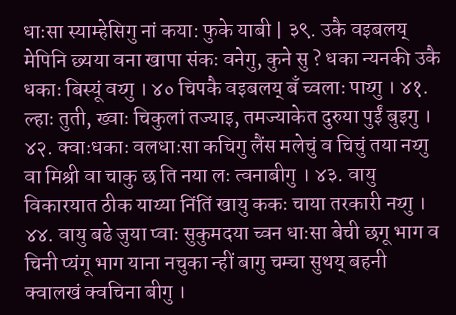धाःसा स्याम्हेसिगु नां कया: फुके याबी | ३९. उकै वइबलय् मेपिनि छ्यया वना खापा संकः वनेगु, कुने सु ? धका न्यनकी उकै धकाः बिस्यूं वय्गु । ४० चिपकै वइबलय् बँ च्वलाः पाय्गु । ४१. ल्हाः तुती, ख्वाः चिकुलां तज्याइ, तमज्याकेत दुरुया पुईं बुइगु । ४२. क्वाःधकाः वलधाःसा कचिगु लैंस मलेचुं व चिचुं तया नय्गु वा मिश्री वा चाकु छ ति नया लः त्वनाबीगु । ४३. वायु विकारयात ठीक याय्या निंतिं खायु ककः चाया तरकारी नय्गु । ४४. वायु बढे जुया प्वाः सुकुमदया च्वन धाःसा बेची छगू भाग व चिनी प्यंगू भाग याना नचुका न्हीं बागु चम्चा सुथय् बहनी क्वालखं क्वचिना बीगु ।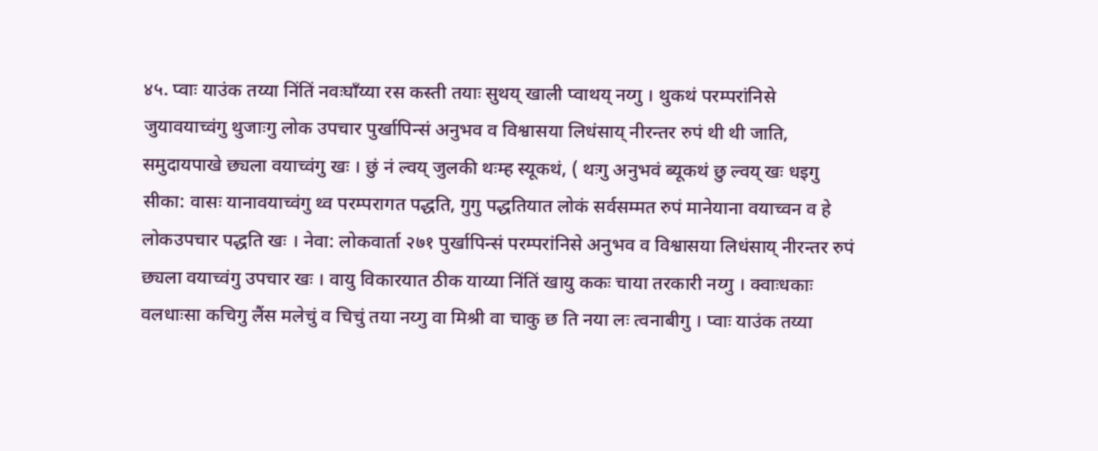४५. प्वाः याउंक तय्या निंतिं नवःघाँय्या रस कस्ती तयाः सुथय् खाली प्वाथय् नय्गु । थुकथं परम्परांनिसे जुयावयाच्वंगु थुजाःगु लोक उपचार पुर्खापिन्सं अनुभव व विश्वासया लिधंसाय् नीरन्तर रुपं थी थी जाति, समुदायपाखे छ्यला वयाच्वंगु खः । छुं नं ल्वय् जुलकी थःम्ह स्यूकथं, ( थःगु अनुभवं ब्यूकथं छु ल्वय् खः धइगु सीका: वासः यानावयाच्वंगु थ्व परम्परागत पद्धति, गुगु पद्धतियात लोकं सर्वसम्मत रुपं मानेयाना वयाच्वन व हे लोकउपचार पद्धति खः । नेवा: लोकवार्ता २७१ पुर्खापिन्सं परम्परांनिसे अनुभव व विश्वासया लिधंसाय् नीरन्तर रुपं छ्यला वयाच्वंगु उपचार खः । वायु विकारयात ठीक याय्या निंतिं खायु ककः चाया तरकारी नय्गु । क्वाःधकाः वलधाःसा कचिगु लैंस मलेचुं व चिचुं तया नय्गु वा मिश्री वा चाकु छ ति नया लः त्वनाबीगु । प्वाः याउंक तय्या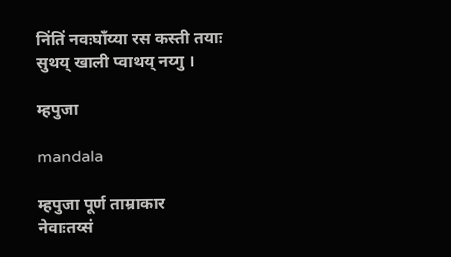निंतिं नवःघाँय्या रस कस्ती तयाः सुथय् खाली प्वाथय् नय्गु ।

म्हपुजा

mandala

म्हपुजा पूर्ण ताम्राकार         नेवाःतय्सं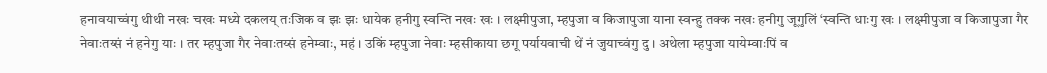हनावयाच्वंगु थीथी नखः चखः मध्ये दकलय् तःजिक व झः झः धायेक हनीगु स्वन्ति नखः खः । लक्ष्मीपुजा, म्हपुजा व किजापुजा याना स्वन्हु तक्क नखः हनीगु जूगुलिं ‘स्वन्ति धाःगु खः । लक्ष्मीपुजा व किजापुजा गैर नेवाःतय्सं नं हनेगु याः । तर म्हपुजा गैर नेवाःतय्सं हनेम्वाः, महं । उकिं म्हपुजा नेवाः म्हसीकाया छगू पर्यायवाची थें नं जुयाच्वंगु दु । अथेला म्हपुजा यायेम्वाःपिं व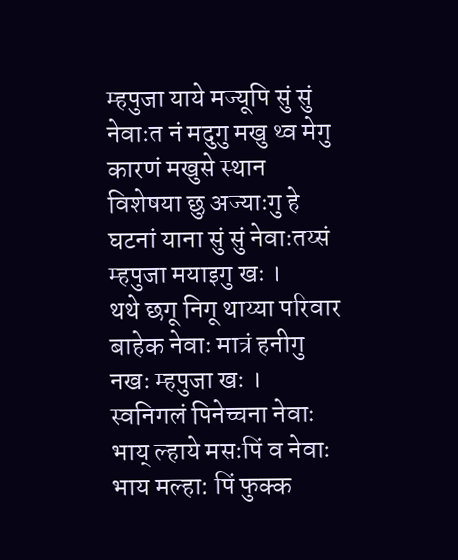म्हपुजा याये मज्यूपि सुं सुं नेवाःत नं मदुगु मखु थ्व मेगु कारणं मखुसे स्थान विशेषया छु अज्याःगु हे घटनां याना सुं सुं नेवाःतय्सं म्हपुजा मयाइगु खः ।          थथे छगू निगू थाय्या परिवार बाहेक नेवाः मात्रं हनीगु नखः म्हपुजा खः । स्वनिगलं पिनेच्चना नेवाः भाय् ल्हाये मसःपिं व नेवाः भाय मल्हा: पिं फुक्क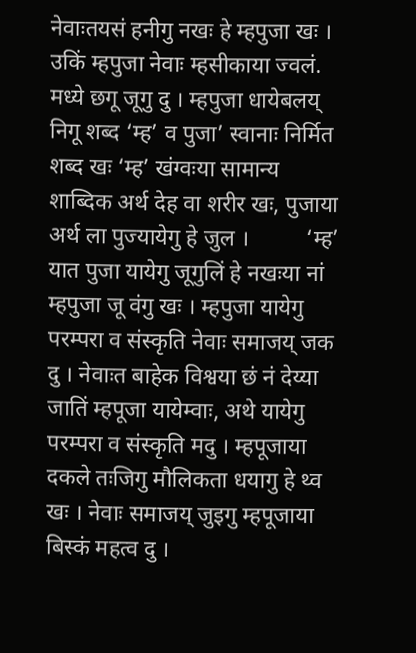नेवाःतयसं हनीगु नखः हे म्हपुजा खः । उकिं म्हपुजा नेवाः म्हसीकाया ज्वलं. मध्ये छगू जूगु दु । म्हपुजा धायेबलय् निगू शब्द ‘म्ह’ व पुजा’ स्वानाः निर्मित शब्द खः ‘म्ह’ खंग्वःया सामान्य शाब्दिक अर्थ देह वा शरीर खः, पुजाया अर्थ ला पुज्यायेगु हे जुल ।          ‘म्ह’ यात पुजा यायेगु जूगुलिं हे नखःया नां म्हपुजा जू वंगु खः । म्हपुजा यायेगु परम्परा व संस्कृति नेवाः समाजय् जक दु । नेवाःत बाहेक विश्वया छं नं देय्या जातिं म्हपूजा यायेम्वाः, अथे यायेगु परम्परा व संस्कृति मदु । म्हपूजाया दकले तःजिगु मौलिकता धयागु हे थ्व खः । नेवाः समाजय् जुइगु म्हपूजाया बिस्कं महत्व दु ।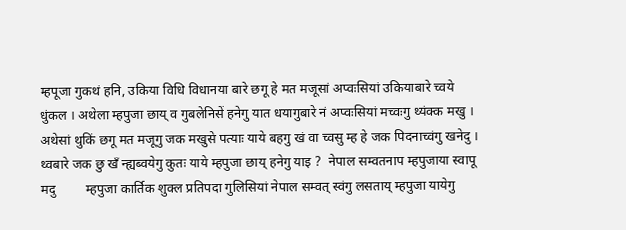म्हपूजा गुकथं हनि, उकिया विधि विधानया बारे छगू हे मत मजूसां अप्वःसियां उकियाबारे च्वये धुंकल । अथेला म्हपुजा छाय् व गुबलेनिसें हनेगु यात धयागुबारे नं अप्वःसियां मच्वःगु थ्यंक्क मखु । अथेसां थुकिं छगू मत मजूगु जक मखुसे पत्याः याये बहगु खं वा च्वसु म्ह हे जक पिदनाच्वंगु खनेदु । थ्वबारे जक छु खँ न्ह्यब्वयेगु कुतः याये म्हपुजा छाय् हनेगु याइ ?  नेपाल सम्वतनाप म्हपुजाया स्वापू मदु         म्हपुजा कार्तिक शुक्ल प्रतिपदा गुलिसियां नेपाल सम्वत् स्वंगु लसताय् म्हपुजा यायेगु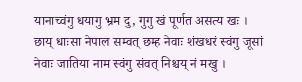यानाच्वंगु धयागु भ्रम दु, गुगु खं पूर्णत असत्य खः । छाय् धाःसा नेपाल सम्वत् छम्ह नेवाः शंखधरं स्वंगु जूसां नेवाः जातिया नाम स्वंगु संवत् निश्चय् नं मखु ।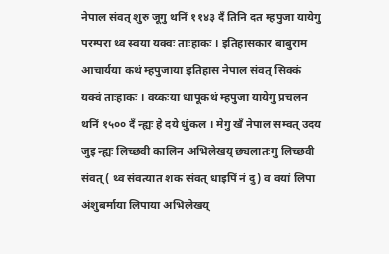नेपाल संवत् शुरु जूगु थनिं ११४३ दँ तिनि दत म्हपुजा यायेगु परम्परा थ्व स्वया यक्वः ताःहाकः । इतिहासकार बाबुराम आचार्यया कथं म्हपुजाया इतिहास नेपाल संवत् सिक्कं यक्वं ताःहाकः । वय्कःया धापूकथं म्हपुजा यायेगु प्रचलन थनिं १५०० दँ न्ह्यः हे दये धुंकल । मेगु खँ नेपाल सम्वत् उदय जुइ न्ह्यः लिच्छवी कालिन अभिलेखय् छ्यलातःगु लिच्छवी संवत् ( थ्व संवत्यात शक संवत् धाइपिं नं दु) व वयां लिपा अंशुबर्माया लिपाया अभिलेखय्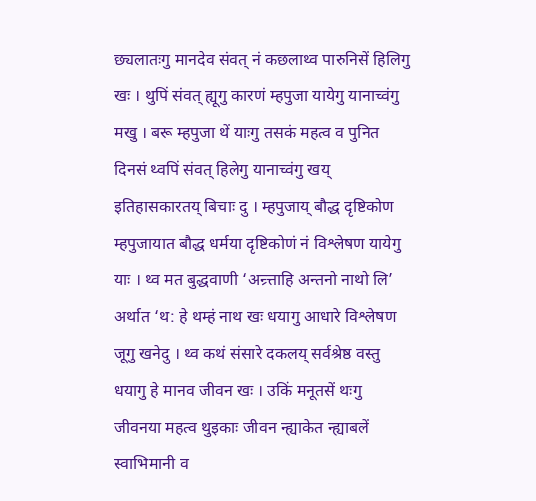छ्यलातःगु मानदेव संवत् नं कछलाथ्व पारुनिसें हिलिगु खः । थुपिं संवत् ह्यूगु कारणं म्हपुजा यायेगु यानाच्वंगु मखु । बरू म्हपुजा थें याःगु तसकं महत्व व पुनित दिनसं थ्वपिं संवत् हिलेगु यानाच्वंगु खय् इतिहासकारतय् बिचाः दु । म्हपुजाय् बौद्ध दृष्टिकोण       म्हपुजायात बौद्ध धर्मया दृष्टिकोणं नं विश्लेषण यायेगु याः । थ्व मत बुद्धवाणी ‘अन्र्त्ताहि अन्तनो नाथो लि’ अर्थात ‘थ: हे थम्हं नाथ खः धयागु आधारे विश्लेषण जूगु खनेदु । थ्व कथं संसारे दकलय् सर्वश्रेष्ठ वस्तु धयागु हे मानव जीवन खः । उकिं मनूतसें थःगु जीवनया महत्व थुइकाः जीवन न्ह्याकेत न्ह्याबलें स्वाभिमानी व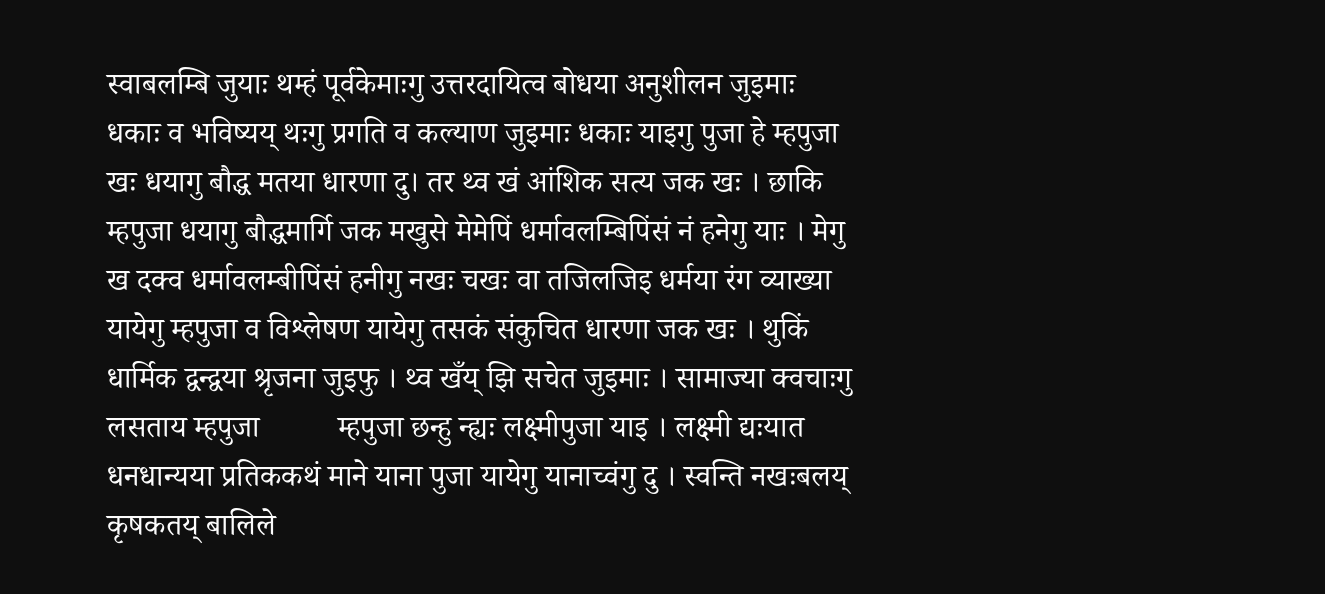स्वाबलम्बि जुयाः थम्हं पूर्वकेमाःगु उत्तरदायित्व बोधया अनुशीलन जुइमाः धकाः व भविष्यय् थःगु प्रगति व कल्याण जुइमाः धकाः याइगु पुजा हे म्हपुजा खः धयागु बौद्ध मतया धारणा दु। तर थ्व खं आंशिक सत्य जक खः । छाकि म्हपुजा धयागु बौद्धमार्गि जक मखुसे मेमेपिं धर्मावलम्बिपिंसं नं हनेगु याः । मेगु ख दक्व धर्मावलम्बीपिंसं हनीगु नखः चखः वा तजिलजिइ धर्मया रंग व्याख्या यायेगु म्हपुजा व विश्लेषण यायेगु तसकं संकुचित धारणा जक खः । थुकिं धार्मिक द्वन्द्वया श्रृजना जुइफु । थ्व खँय् झि सचेत जुइमाः । सामाज्या क्वचाःगु लसताय म्हपुजा          म्हपुजा छन्हु न्ह्यः लक्ष्मीपुजा याइ । लक्ष्मी द्यःयात धनधान्यया प्रतिककथं माने याना पुजा यायेगु यानाच्वंगु दु । स्वन्ति नखःबलय् कृषकतय् बालिले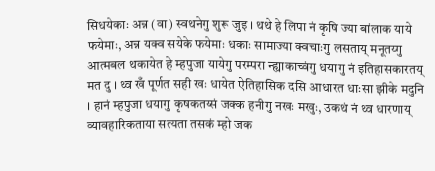सिधयेकाः अन्न (वा) स्वथनेगु शुरू जुइ । थथे हे लिपा नं कृषि ज्या बांलाक याये फयेमाः, अन्न यक्व सयेके फयेमाः धकाः सामाज्या क्वचाःगु लसताय् मनूतय्गु आत्मबल थकायेत हे म्हपुजा यायेगु परम्परा न्ह्याकाच्वंगु धयागु नं इतिहासकारतय् मत दु । थ्व खँ पूर्णत सही खः धायेत ऐतिहासिक दसि आधारत धाःसा झीके मदुनि । हानं म्हपुजा धयागु कृषकतय्सं जक्क हनीगु नखः मखुः, उकथं नं थ्व धारणाय् व्यावहारिकताया सत्यता तसकं म्हो जक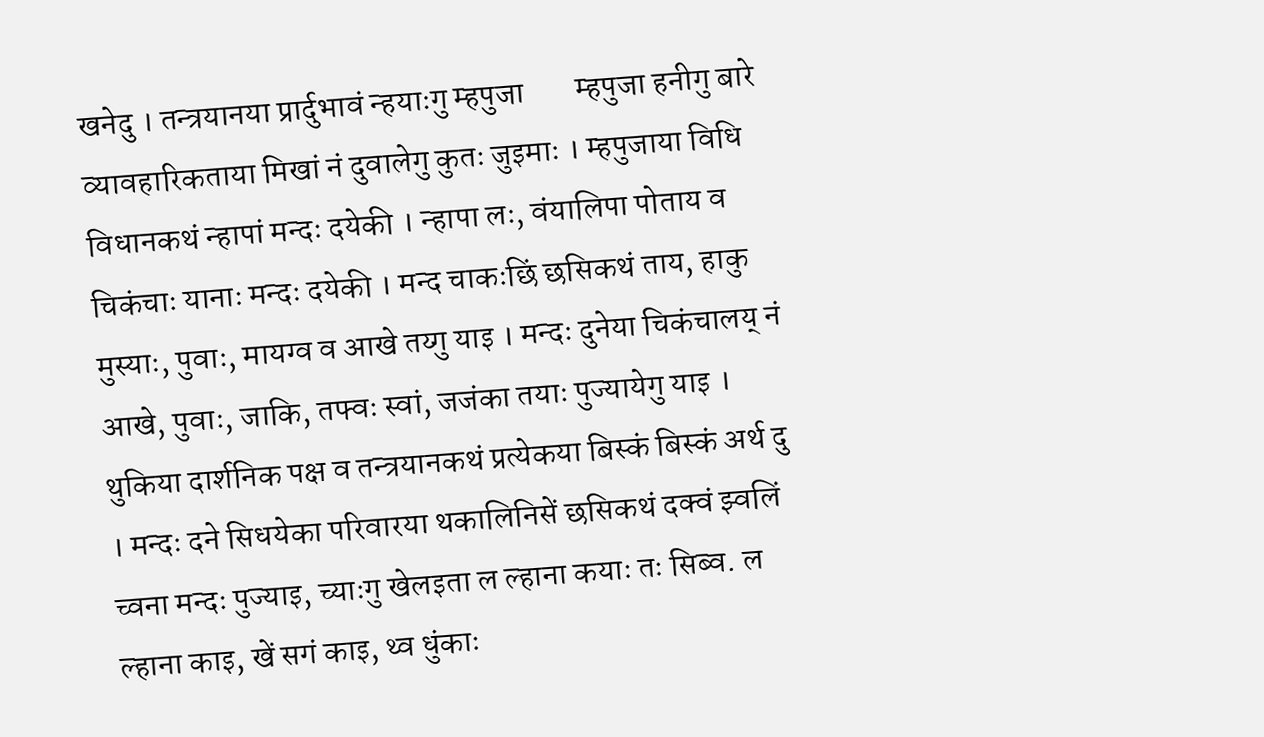खनेदु । तन्त्रयानया प्रार्दुभावं न्हयाःगु म्हपुजा        म्हपुजा हनीगु बारे व्यावहारिकताया मिखां नं दुवालेगु कुतः जुइमाः । म्हपुजाया विधि विधानकथं न्हापां मन्दः दयेकी । न्हापा लः, वंयालिपा पोताय व चिकंचाः यानाः मन्दः दयेकी । मन्द चाकःछिं छसिकथं ताय, हाकु मुस्याः, पुवाः, मायग्व व आखे तय्गु याइ । मन्दः दुनेया चिकंचालय् नं आखे, पुवाः, जाकि, तफ्वः स्वां, जजंका तयाः पुज्यायेगु याइ । थुकिया दार्शनिक पक्ष व तन्त्रयानकथं प्रत्येकया बिस्कं बिस्कं अर्थ दु । मन्दः दने सिधयेका परिवारया थकालिनिसें छसिकथं दक्वं झ्वलिं च्वना मन्दः पुज्याइ, च्याःगु खेलइता ल ल्हाना कयाः तः सिब्व. ल ल्हाना काइ, खें सगं काइ, थ्व धुंकाः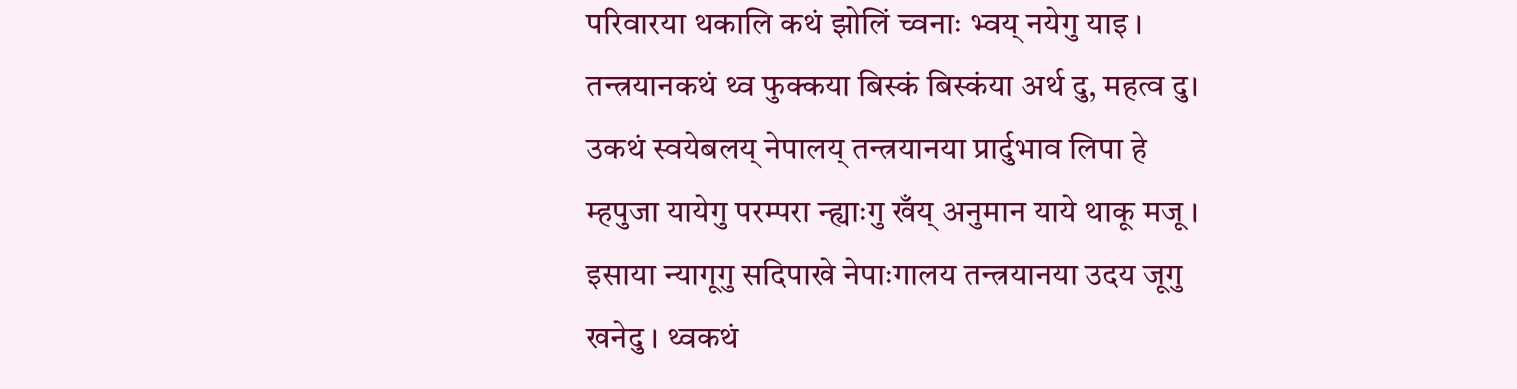परिवारया थकालि कथं झोलिं च्वनाः भ्वय् नयेगु याइ । तन्त्रयानकथं थ्व फुक्कया बिस्कं बिस्कंया अर्थ दु, महत्व दु। उकथं स्वयेबलय् नेपालय् तन्त्रयानया प्रार्दुभाव लिपा हे म्हपुजा यायेगु परम्परा न्ह्याःगु खँय् अनुमान याये थाकू मजू । इसाया न्यागूगु सदिपाखे नेपाःगालय तन्त्रयानया उदय जूगु खनेदु । थ्वकथं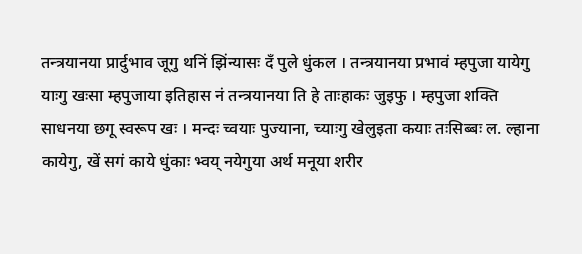तन्त्रयानया प्रार्दुभाव जूगु थनिं झिंन्यासः दँ पुले धुंकल । तन्त्रयानया प्रभावं म्हपुजा यायेगु याःगु खःसा म्हपुजाया इतिहास नं तन्त्रयानया ति हे ताःहाकः जुइफु । म्हपुजा शक्ति साधनया छगू स्वरूप खः । मन्दः च्वयाः पुज्याना, च्याःगु खेलुइता कयाः तःसिब्बः ल. ल्हाना कायेगु, खें सगं काये धुंकाः भ्वय् नयेगुया अर्थ मनूया शरीर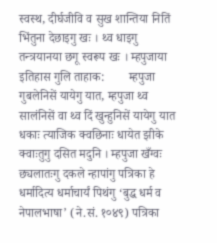स्वस्थ, दीर्घजीवि व सुख शान्तिया नितिं भिंतुना देछाइगु खः । थ्व धाइगु तन्त्रयानया छगू स्वरूप खः । म्हपुजाया इतिहास गुलि ताहाक:        म्हपुजा गुबलेनिसें यायेगु यात, म्हपुजा थ्व सालंनिसें वा थ्व दिं खुन्हुनिसें यायेगु यात धकाः त्याजिक क्वछिनाः धायेत झीके क्वाःतुगु दसित मदुनि । म्हपुजा खँग्वः छ्यलातःगु दकले न्हापांगु पत्रिका हे धर्मादित्य धर्माचार्यं पिथंगु ‘बुद्ध धर्म व नेपालभाषा’ (ने.सं. १०४९) पत्रिका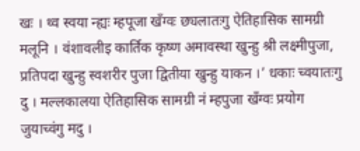खः । थ्व स्वया न्ह्यः म्हपूजा खँग्वः छ्यलातःगु ऐतिहासिक सामग्री मलूनि । वंशावलीइ कार्तिक कृष्ण अमावस्था खुन्हु श्री लक्ष्मीपुजा, प्रतिपदा खुन्हु स्वशरीर पुजा द्वितीया खुन्हु याकन ।’ धकाः च्वयातःगु दु । मल्लकालया ऐतिहासिक सामग्री नं म्हपुजा खँग्वः प्रयोग जुयाच्वंगु मदु ।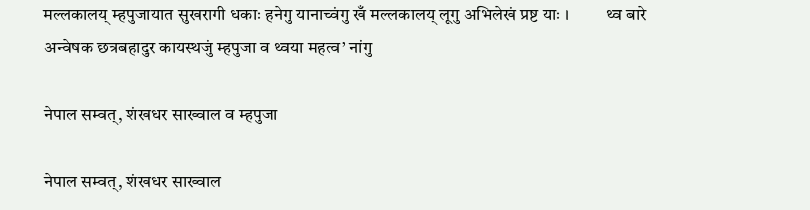मल्लकालय् म्हपुजायात सुखरागी धकाः हनेगु यानाच्वंगु खँ मल्लकालय् लूगु अभिलेखं प्रष्ट याः ।         थ्व बारे अन्वेषक छत्रबहादुर कायस्थजुं म्हपुजा व थ्वया महत्व’ नांगु

नेपाल सम्वत्, शंखधर साख्वाल व म्हपुजा

नेपाल सम्वत्, शंखधर साख्वाल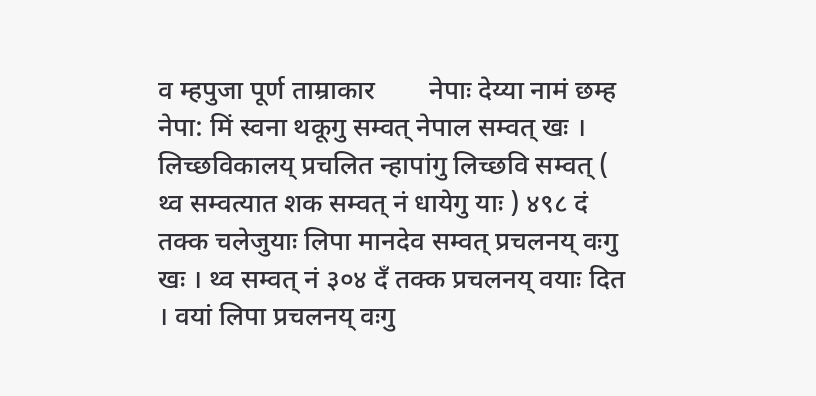व म्हपुजा पूर्ण ताम्राकार        नेपाः देय्या नामं छम्ह नेपा: मिं स्वना थकूगु सम्वत् नेपाल सम्वत् खः । लिच्छविकालय् प्रचलित न्हापांगु लिच्छवि सम्वत् ( थ्व सम्वत्यात शक सम्वत् नं धायेगु याः ) ४९८ दं तक्क चलेजुयाः लिपा मानदेव सम्वत् प्रचलनय् वःगु खः । थ्व सम्वत् नं ३०४ दँ तक्क प्रचलनय् वयाः दित । वयां लिपा प्रचलनय् वःगु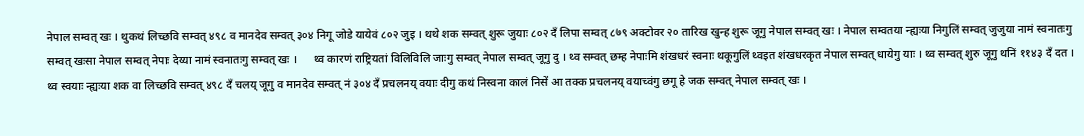नेपाल सम्वत् खः । थुकथं लिच्छवि सम्वत् ४९८ व मानदेव सम्वत् ३०४ निगू जोडे यायेवं ८०२ जुइ । थथे शक सम्वत् शुरू जुयाः ८०२ दँ लिपा सम्वत् ८७९ अक्टोवर २० तारिख खुन्ह शुरू जूगु नेपाल सम्वत् खः । नेपाल सम्वतया न्ह्यःया निगुलिं सम्वत् जुजुया नामं स्वनातःगु सम्वत् खःसा नेपाल सम्वत् नेपाः देय्या नामं स्वनातःगु सम्वत् खः ।      थ्व कारणं राष्ट्रियतां विलिविलि जाःगु सम्वत् नेपाल सम्वत् जूगु दु । थ्व सम्वत् छम्ह नेपाःमि शंखधरं स्वनाः थकूगुलिं थ्वइत शंखधरकृत नेपाल सम्वत् धायेगु याः । थ्व सम्वत् शुरु जूगु थनिं ११४३ दँ दत । थ्व स्वयाः न्ह्यःया शक वा लिच्छवि सम्वत् ४९८ दँ चलय् जूगु व मानदेव सम्वत् नं ३०४ दँ प्रचलनय् वयाः दीगु कथं निस्वना कालं निसें आ तक्क प्रचलनय् वयाच्वंगु छगू हे जक सम्वत् नेपाल सम्वत् खः ।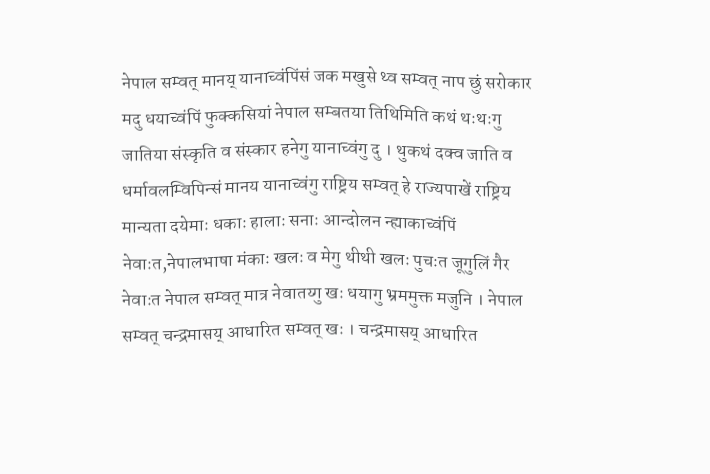नेपाल सम्वत् मानय् यानाच्वंपिंसं जक मखुसे थ्व सम्वत् नाप छुं सरोकार मदु धयाच्वंपिं फुक्कसियां नेपाल सम्बतया तिथिमिति कथं थःथःगु जातिया संस्कृति व संस्कार हनेगु यानाच्वंगु दु । थुकथं दक्व जाति व धर्मावलम्विपिन्सं मानय यानाच्वंगु राष्ट्रिय सम्वत् हे राज्यपाखें राष्ट्रिय मान्यता दयेमाः धकाः हालाः सनाः आन्दोलन न्ह्याकाच्वंपिं नेवाःत,नेपालभाषा मंकाः खलः व मेगु थीथी खलः पुचःत जूगुलिं गैर नेवाःत नेपाल सम्वत् मात्र नेवातय्गु खः धयागु भ्रममुक्त मजुनि । नेपाल सम्वत् चन्द्रमासय् आधारित सम्वत् खः । चन्द्रमासय् आधारित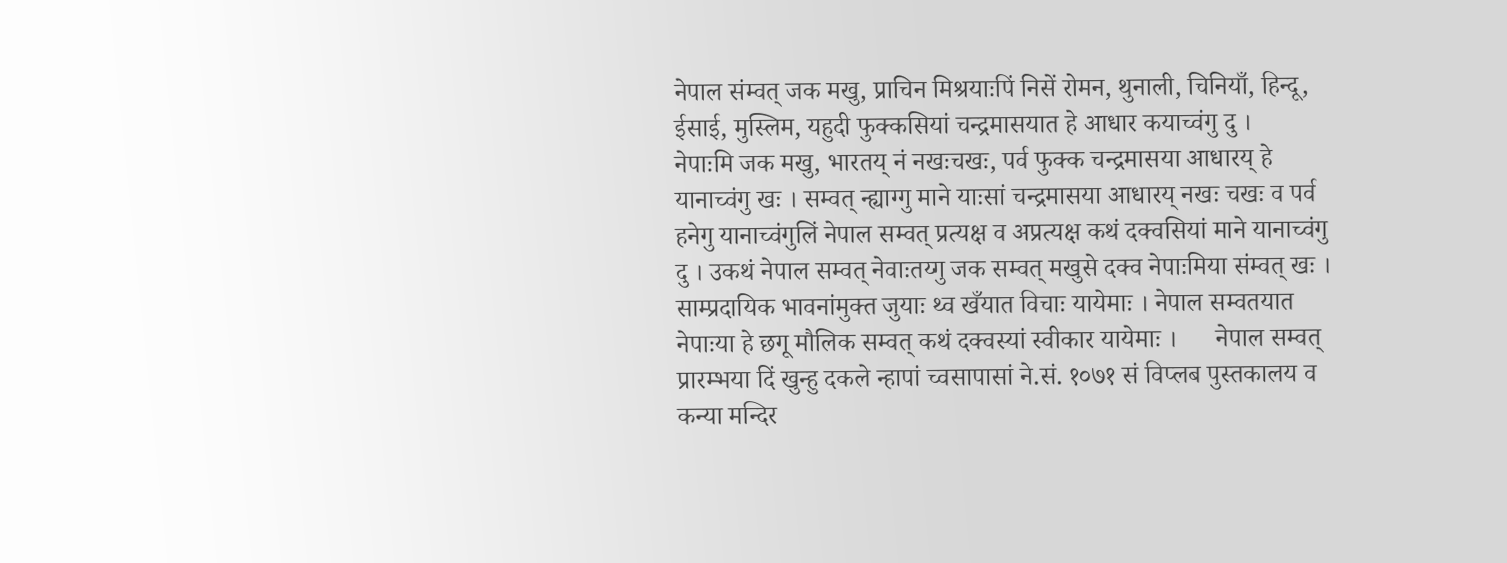नेपाल संम्वत् जक मखु, प्राचिन मिश्रयाःपिं निसें रोमन, थुनाली, चिनियाँ, हिन्दू, ईसाई, मुस्लिम, यहुदी फुक्कसियां चन्द्रमासयात हे आधार कयाच्वंगु दु ।      नेपाःमि जक मखु, भारतय् नं नखःचखः, पर्व फुक्क चन्द्रमासया आधारय् हे यानाच्वंगु खः । सम्वत् न्ह्याग्गु माने याःसां चन्द्रमासया आधारय् नखः चखः व पर्व हनेगु यानाच्वंगुलिं नेपाल सम्वत् प्रत्यक्ष व अप्रत्यक्ष कथं दक्वसियां माने यानाच्वंगु दु । उकथं नेपाल सम्वत् नेवाःतय्गु जक सम्वत् मखुसे दक्व नेपाःमिया संम्वत् खः । साम्प्रदायिक भावनांमुक्त जुयाः थ्व खँयात विचाः यायेमाः । नेपाल सम्वतयात नेपाःया हे छगू मौलिक सम्वत् कथं दक्वस्यां स्वीकार यायेमाः ।      नेपाल सम्वत् प्रारम्भया दिं खुन्हु दकले न्हापां च्वसापासां ने.सं. १०७१ सं विप्लब पुस्तकालय व कन्या मन्दिर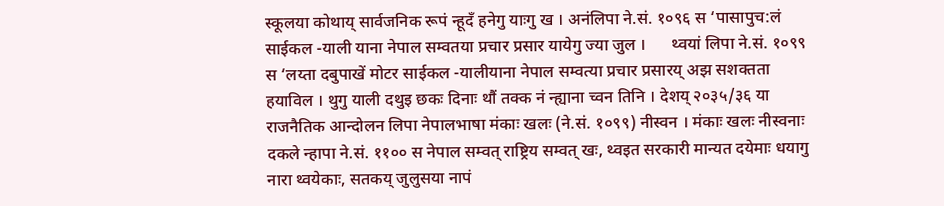स्कूलया कोथाय् सार्वजनिक रूपं न्हूदँ हनेगु याःगु ख । अनंलिपा ने.सं. १०९६ स ‘पासापुच:लं साईकल -याली याना नेपाल सम्वतया प्रचार प्रसार यायेगु ज्या जुल ।      थ्वयां लिपा ने.सं. १०९९ स ‘लय्ता दबुपाखें मोटर साईकल -यालीयाना नेपाल सम्वत्या प्रचार प्रसारय् अझ सशक्तता हयाविल । थुगु याली दथुइ छकः दिनाः थौं तक्क नं न्ह्याना च्वन तिनि । देशय् २०३५/३६ या राजनैतिक आन्दोलन लिपा नेपालभाषा मंकाः खलः (ने.सं. १०९९) नीस्वन । मंकाः खलः नीस्वनाः दकले न्हापा ने.सं. ११०० स नेपाल सम्वत् राष्ट्रिय सम्वत् खः, थ्वइत सरकारी मान्यत दयेमाः धयागु नारा थ्वयेकाः, सतकय् जुलुसया नापं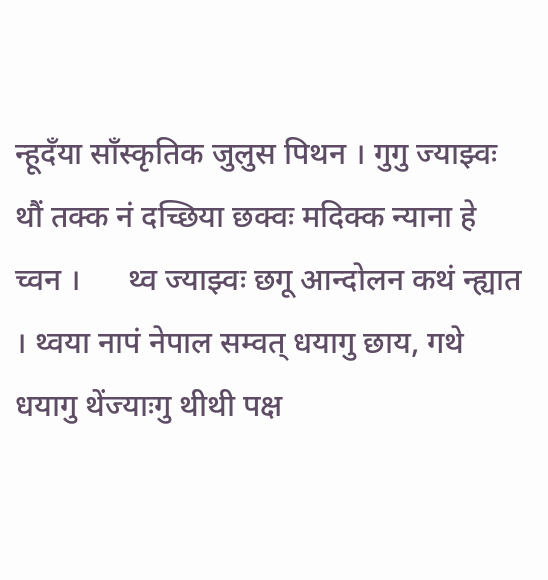न्हूदँया साँस्कृतिक जुलुस पिथन । गुगु ज्याझ्वः थौं तक्क नं दच्छिया छक्वः मदिक्क न्याना हे च्वन ।      थ्व ज्याझ्वः छगू आन्दोलन कथं न्ह्यात । थ्वया नापं नेपाल सम्वत् धयागु छाय, गथे धयागु थेंज्याःगु थीथी पक्ष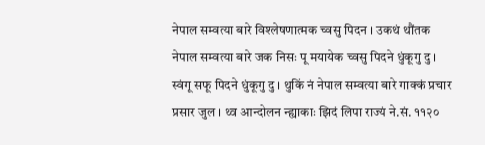नेपाल सम्वत्या बारे विश्लेषणात्मक च्वसु पिदन । उकथं थौंतक नेपाल सम्वत्या बारे जक निसः पू मयायेक च्वसु पिदने धुंकूगु दु । स्वंगू सफू पिदने धुंकूगु दु । थुकिं नं नेपाल सम्वत्या बारे गाक्कं प्रचार प्रसार जुल । थ्व आन्दोलन न्ह्याकाः झिदं लिपा राज्यं ने.सं. ११२०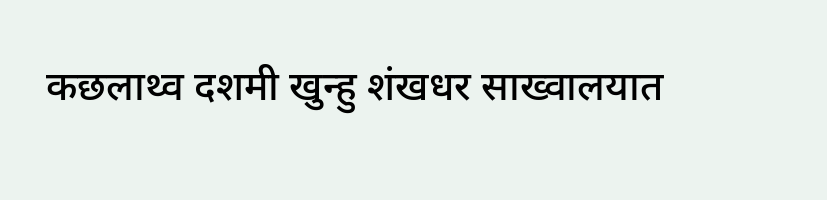कछलाथ्व दशमी खुन्हु शंखधर साख्वालयात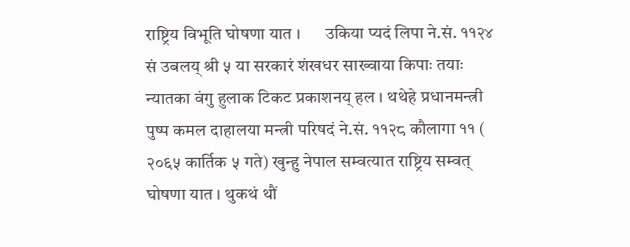राष्ट्रिय विभूति घोषणा यात ।      उकिया प्यदं लिपा ने.सं. ११२४ सं उबलय् श्री ५ या सरकारं शंखधर साख्वाया किपाः तयाः न्यातका वंगु हुलाक टिकट प्रकाशनय् हल । थथेहे प्रधानमन्त्री पुष्प कमल दाहालया मन्त्री परिषदं ने.सं. ११२८ कौलागा ११ ( २०६५ कार्तिक ५ गते) खुन्हु नेपाल सम्वत्यात राष्ट्रिय सम्वत् घोषणा यात । थुकथं थौं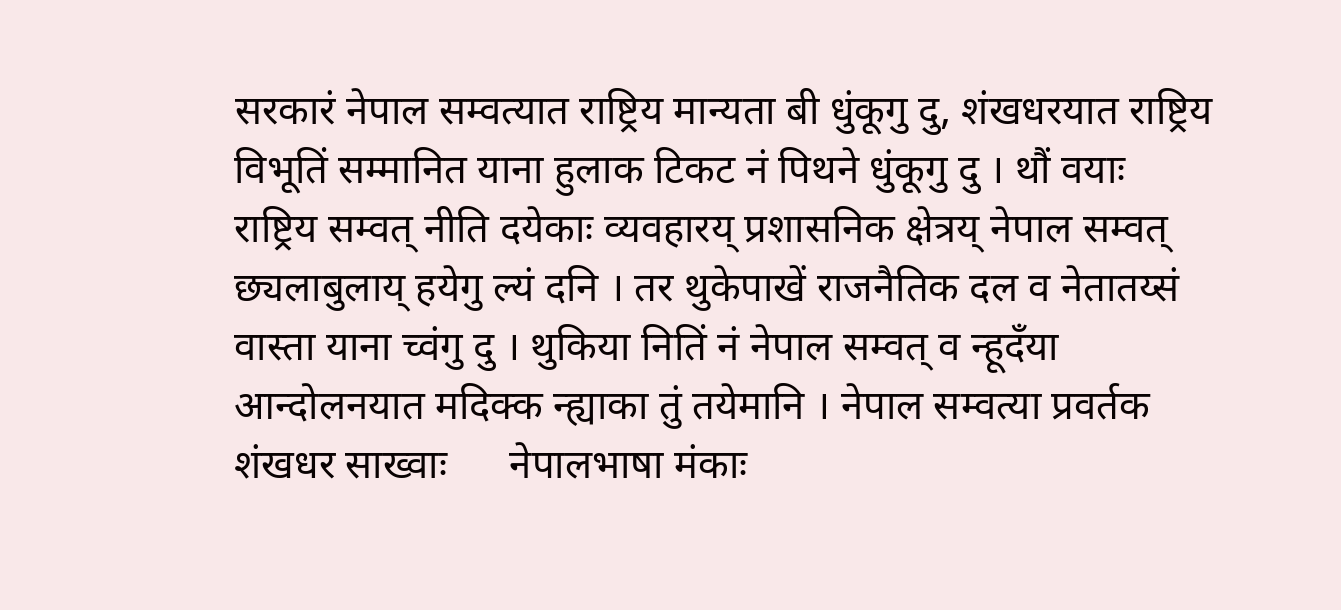सरकारं नेपाल सम्वत्यात राष्ट्रिय मान्यता बी धुंकूगु दु, शंखधरयात राष्ट्रिय विभूतिं सम्मानित याना हुलाक टिकट नं पिथने धुंकूगु दु । थौं वयाः राष्ट्रिय सम्वत् नीति दयेकाः व्यवहारय् प्रशासनिक क्षेत्रय् नेपाल सम्वत् छ्यलाबुलाय् हयेगु ल्यं दनि । तर थुकेपाखें राजनैतिक दल व नेतातय्सं वास्ता याना च्वंगु दु । थुकिया नितिं नं नेपाल सम्वत् व न्हूदँया आन्दोलनयात मदिक्क न्ह्याका तुं तयेमानि । नेपाल सम्वत्या प्रवर्तक शंखधर साख्वाः      नेपालभाषा मंकाः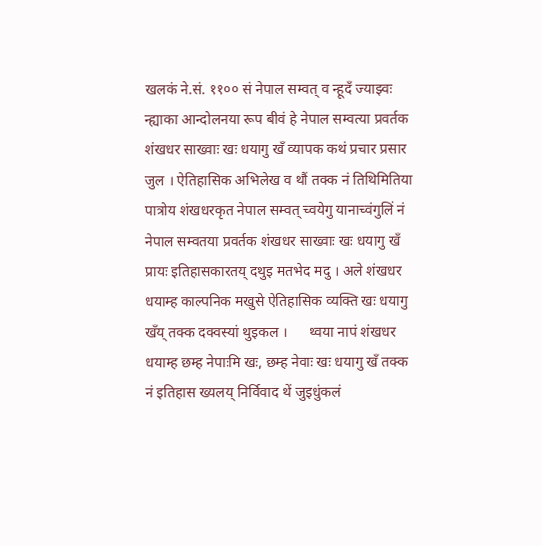खलकं ने.सं. ११०० सं नेपाल सम्वत् व न्हूदँ ज्याझ्वः न्ह्याका आन्दोलनया रूप बीवं हे नेपाल सम्वत्या प्रवर्तक शंखधर साख्वाः खः धयागु खँ व्यापक कथं प्रचार प्रसार जुल । ऐतिहासिक अभिलेख व थौं तक्क नं तिथिमितिया पात्रोय शंखधरकृत नेपाल सम्वत् च्वयेगु यानाच्वंगुलिं नं नेपाल सम्वतया प्रवर्तक शंखधर साख्वाः खः धयागु खँ प्रायः इतिहासकारतय् दथुइ मतभेद मदु । अले शंखधर धयाम्ह काल्पनिक मखुसे ऐतिहासिक व्यक्ति खः धयागु खँय् तक्क दक्वस्यां थुइकल ।      थ्वया नापं शंखधर धयाम्ह छम्ह नेपाःमि खः, छम्ह नेवाः खः धयागु खँ तक्क नं इतिहास ख्यलय् निर्विवाद थें जुइधुंकलं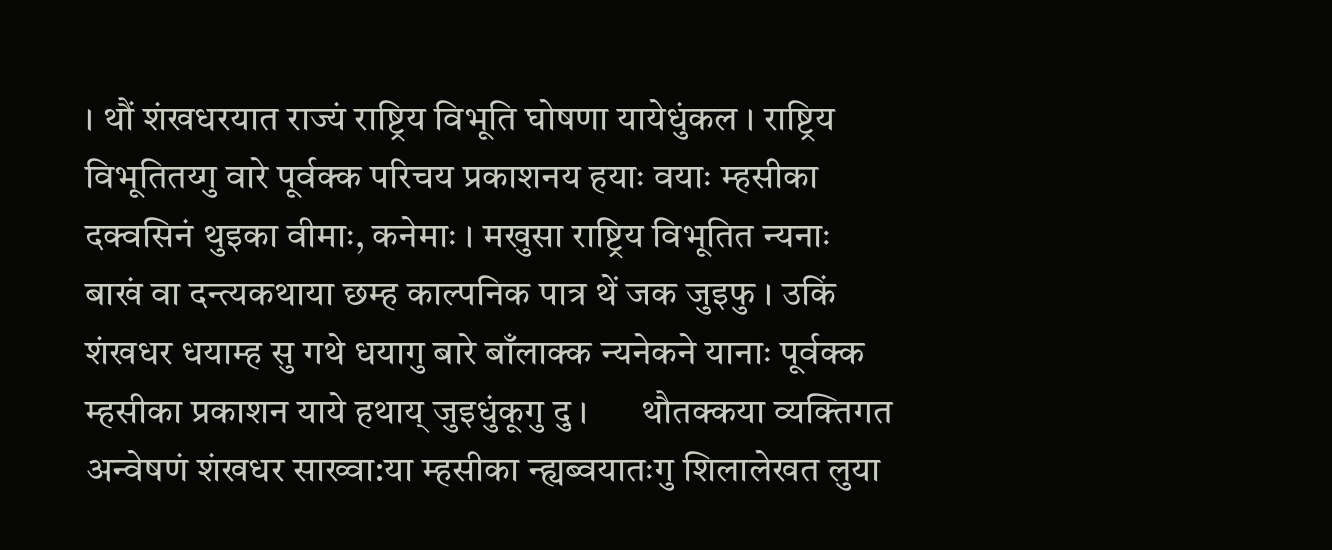। थौं शंखधरयात राज्यं राष्ट्रिय विभूति घोषणा यायेधुंकल । राष्ट्रिय विभूतितय्गु वारे पूर्वक्क परिचय प्रकाशनय हयाः वयाः म्हसीका दक्वसिनं थुइका वीमाः, कनेमाः । मखुसा राष्ट्रिय विभूतित न्यनाः बाखं वा दन्त्यकथाया छम्ह काल्पनिक पात्र थें जक जुइफु । उकिं शंखधर धयाम्ह सु गथे धयागु बारे बाँलाक्क न्यनेकने यानाः पूर्वक्क म्हसीका प्रकाशन याये हथाय् जुइधुंकूगु दु ।      थौतक्कया व्यक्तिगत अन्वेषणं शंखधर साख्वा:या म्हसीका न्ह्यब्वयातःगु शिलालेखत लुया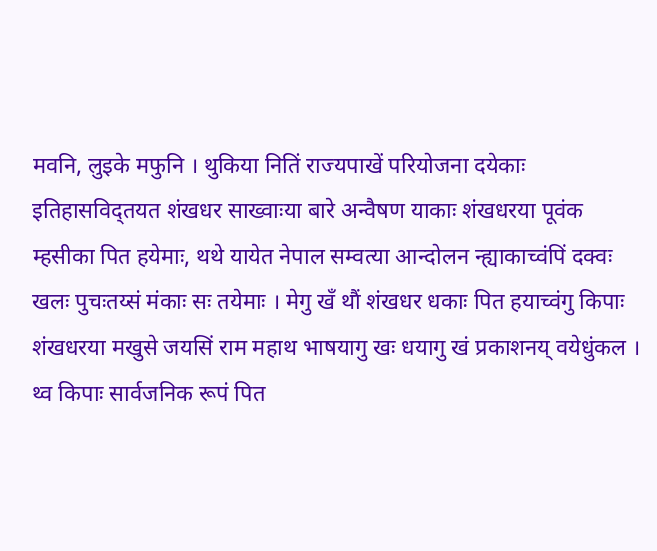मवनि, लुइके मफुनि । थुकिया नितिं राज्यपाखें परियोजना दयेकाः इतिहासविद्तयत शंखधर साख्वाःया बारे अन्वैषण याकाः शंखधरया पूवंक म्हसीका पित हयेमाः, थथे यायेत नेपाल सम्वत्या आन्दोलन न्ह्याकाच्वंपिं दक्वः खलः पुचःतय्सं मंकाः सः तयेमाः । मेगु खँ थौं शंखधर धकाः पित हयाच्वंगु किपाः शंखधरया मखुसे जयसिं राम महाथ भाषयागु खः धयागु खं प्रकाशनय् वयेधुंकल ।      थ्व किपाः सार्वजनिक रूपं पित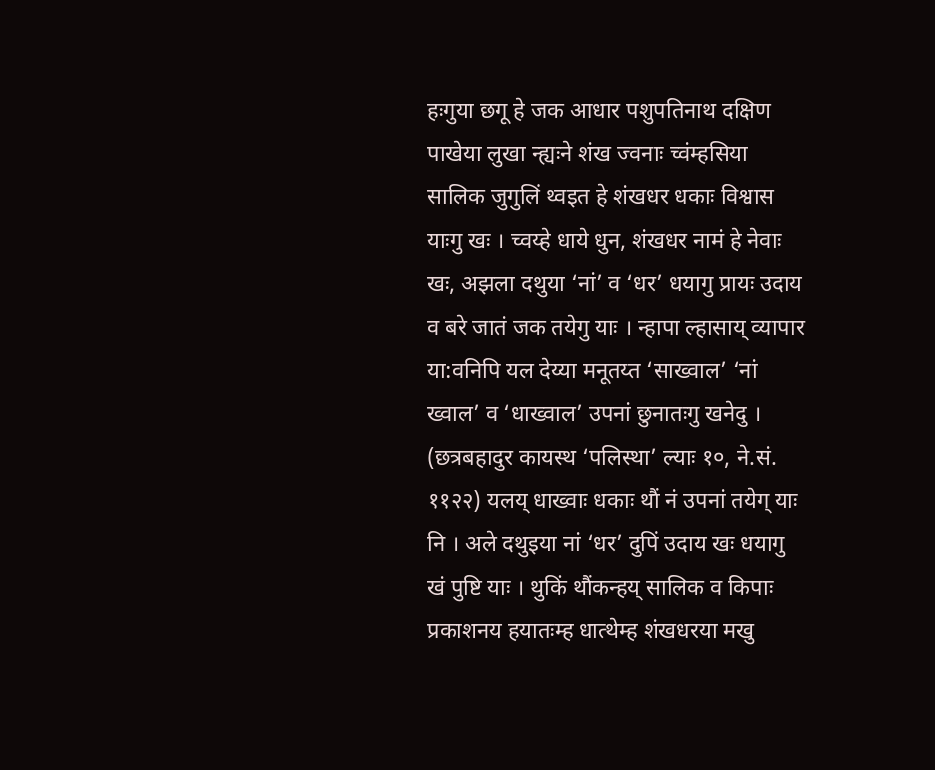हःगुया छगू हे जक आधार पशुपतिनाथ दक्षिण पाखेया लुखा न्ह्यःने शंख ज्वनाः च्वंम्हसिया सालिक जुगुलिं थ्वइत हे शंखधर धकाः विश्वास याःगु खः । च्वय्हे धाये धुन, शंखधर नामं हे नेवाः खः, अझला दथुया ‘नां’ व ‘धर’ धयागु प्रायः उदाय व बरे जातं जक तयेगु याः । न्हापा ल्हासाय् व्यापार या:वनिपि यल देय्या मनूतय्त ‘साख्वाल’ ‘नां ख्वाल’ व ‘धाख्वाल’ उपनां छुनातःगु खनेदु । (छत्रबहादुर कायस्थ ‘पलिस्था’ ल्याः १०, ने.सं. ११२२) यलय् धाख्वाः धकाः थौं नं उपनां तयेग् याः नि । अले दथुइया नां ‘धर’ दुपिं उदाय खः धयागु खं पुष्टि याः । थुकिं थौंकन्हय् सालिक व किपाः प्रकाशनय हयातःम्ह धात्थेम्ह शंखधरया मखु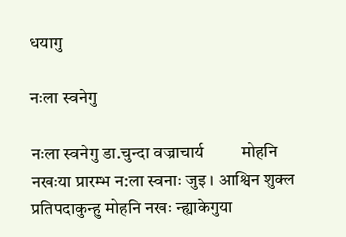धयागु

नःला स्वनेगु

नःला स्वनेगु डा.चुन्दा वज्राचार्य         मोहनि नखःया प्रारम्भ न:ला स्वनाः जुइ । आश्विन शुक्ल प्रतिपदाकुन्हु मोहनि नखः न्ह्याकेगुया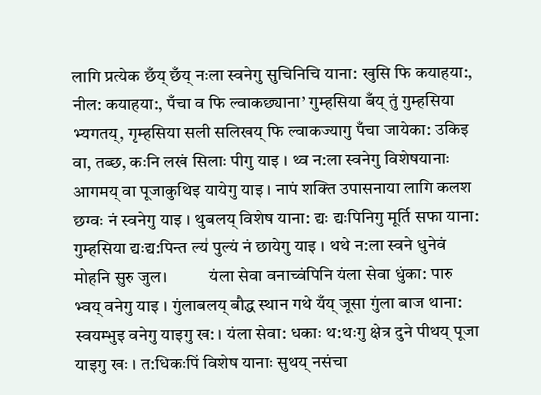लागि प्रत्येक छँय्‌ छँय्‌ नःला स्वनेगु सुचिनिचि याना: खुसि फि कयाहया:, नील: कयाहया:, पँचा व फि ल्वाकछ्याना’ गुम्हसिया बँय्‌ तुं गुम्हसिया भ्यगतय्‌, गृम्हसिया सली सलिखय्‌ फि ल्वाकज्यागु पँचा जायेका: उकिइ वा, तब्छ, कःनि लखं सिलाः पीगु याइ । थ्व न:ला स्वनेगु विशेषयानाः आगमय्‌ वा पूजाकुथिइ यायेगु याइ । नापं शक्ति उपासनाया लागि कलश छग्वः नं स्वनेगु याइ । थुबलय्‌ विशेष याना: द्यः द्यःपिनिगु मूर्ति सफा याना: गुम्हसिया द्यःद्य:पिन्त ल्य॑ पुल्यं नं छायेगु याइ । थथे न:ला स्वने धुनेवं मोहनि सुरु जुल।          यंला सेवा वनाच्वंपिनि यंला सेवा धुंका: पारु भ्वय्‌ वनेगु याइ । गुंलाबलय्‌ बौद्ध स्थान गथे यँय्‌ जूसा गुंला बाज थाना: स्वयम्भुइ वनेगु याइगु ख: । यंला सेवा: धकाः थ:थःगु क्षेत्र दुने पीथय्‌ पूजा याइगु खः । त:धिकःपिं विशेष यानाः सुथय्‌ नसंचा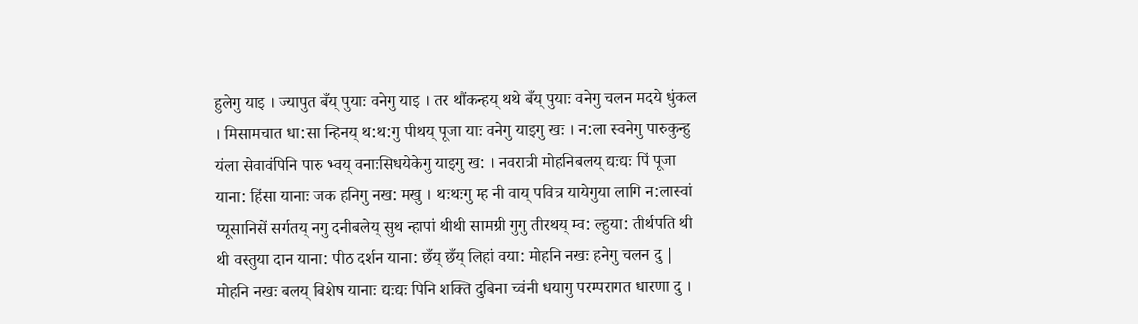हुलेगु याइ । ज्यापुत बँय्‌ पुयाः वनेगु याइ । तर थौंकन्हय्‌ थथे बँय्‌ पुयाः वनेगु चलन मदये धुंकल । मिसामचात धा:सा न्हिनय्‌ थ:थ:गु पीथय्‌ पूजा याः वनेगु याइगु खः । न:ला स्वनेगु पारुकुन्हु यंला सेवावंपिनि पारु भ्वय्‌ वनाःसिधयेकेगु याइगु ख: । नवरात्री मोहनिबलय्‌ द्यःद्यः पिं पूजा याना: हिंसा यानाः जक हनिगु नख: मखु । थःथःगु म्ह नी वाय्‌ पवित्र यायेगुया लागि न:लास्वां प्यूसानिसें सर्गतय्‌ नगु दनीबलेय्‌ सुथ न्हापां थीथी सामग्री गुगु तीरथय्‌ म्व: ल्हुया: तीर्थपति थी थी वस्तुया दान याना: पीठ दर्शन याना: छँय्‌ छँय्‌ लिहां वया: मोहनि नखः हनेगु चलन दु | मोहनि नखः बलय्‌ बिशेष यानाः द्यःद्यः पिनि शक्ति दुबिना च्वंनी धयागु परम्परागत धारणा दु ।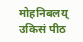मोहनिबलय्‌ उकिसं पीठ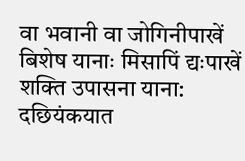वा भवानी वा जोगिनीपाखें बिशेष यानाः मिसापिं द्यःपाखें शक्ति उपासना याना: दछियंकयात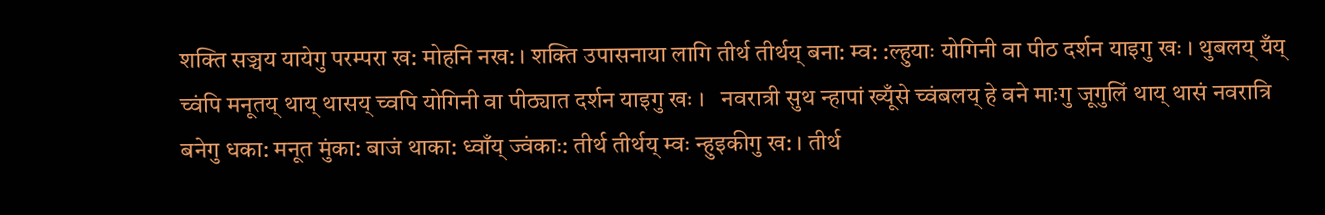शक्ति सञ्चय यायेगु परम्परा ख: मोहनि नख: । शक्ति उपासनाया लागि तीर्थ तीर्थय्‌ बना: म्व: :ल्हुयाः योगिनी वा पीठ दर्शन याइगु खः । थुबलय्‌ यँय्‌ च्वंपि मनूतय्‌ थाय्‌ थासय्‌ च्वपि योगिनी वा पीठ्यात दर्शन याइगु खः ।   नवरात्री सुथ न्हापां ख्यूँसे च्वंबलय्‌ हे वने माःगु जूगुलिं थाय्‌ थासं नवरात्रि बनेगु धका: मनूत मुंका: बाजं थाका: ध्वाँय्‌ ज्वंकाः: तीर्थ तीर्थय्‌ म्वः न्हुइकीगु ख: । तीर्थ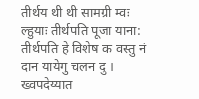तीर्थय थी थी सामग्री म्वः ल्हुयाः तीर्थपति पूजा याना: तीर्थपति हे विशेष क वस्तु नं दान यायेगु चलन दु । ख्वपदेय्यात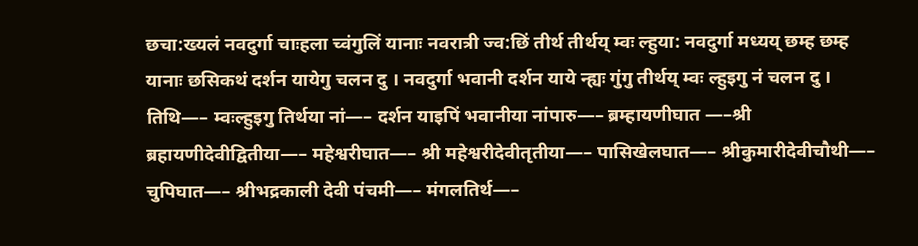छचा:ख्यलं नवदुर्गा चाःहला च्वंगुलिं यानाः नवरात्री ज्व:छिं तीर्थ तीर्थय्‌ म्वः ल्हुया: नवदुर्गा मध्यय्‌ छम्ह छम्ह यानाः छसिकथं दर्शन यायेगु चलन दु । नवदुर्गा भवानी दर्शन याये न्ह्यः गुंगु तीर्थय्‌ म्वः ल्हुइगु नं चलन दु । तिथि—– म्वःल्हुइगु तिर्थया नां—– दर्शन याइपिं भवानीया नांपारु—– ब्रम्हायणीघात —–श्री ब्रहायणीदेवीद्वितीया—– महेश्वरीघात—– श्री महेश्वरीदेवीतृतीया—– पासिखेलघात—– श्रीकुमारीदेवीचौथी—– चुपिघात—– श्रीभद्रकाली देवी पंचमी—– मंगलतिर्थ—–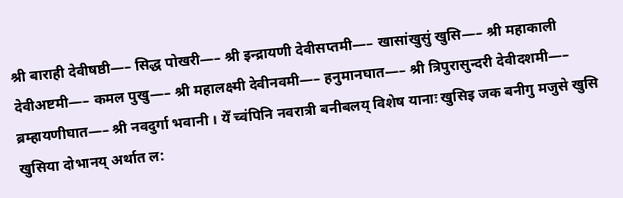श्री बाराही देवीषष्ठी—– सिद्ध पोखरी—– श्री इन्द्रायणी देवीसप्तमी—– खासांखुसुं खुसि—– श्री महाकाली देवीअष्टमी—– कमल पुखु—– श्री महालक्ष्मी देवीनवमी—– हनुमानघात—– श्री त्रिपुरासुन्दरी देवीदशमी—– ब्रम्हायणीघात—– श्री नवदुर्गा भवानी । येँ च्वंपिनि नवरात्री बनीबलय्‌ विशेष यानाः खुसिइ जक बनीगु मजुसे खुसि खुसिया दोभानय्‌ अर्थात ल: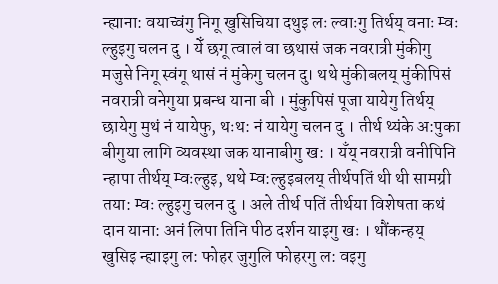न्ह्याना: वयाच्वंगु निगू खुसिचिया दथुइ लः ल्वाःगु तिर्थय्‌ वनाः म्वः ल्हुइगु चलन दु । येँ छगू त्वालं वा छथासं जक नवरात्री मुंकीगु मजुसे निगू स्वंगू थासं नं मुंकेगु चलन दु। थथे मुंकीबलय्‌ मुंकीपिसं नवरात्री वनेगुया प्रबन्ध याना बी । मुंकुपिसं पूजा यायेगु तिर्थय्‌ छायेगु मुथं नं यायेफु, थःथ: नं यायेगु चलन दु । तीर्थ थ्यंके अ:पुका बीगुया लागि व्यवस्था जक यानाबीगु ख: । यँय्‌ नवरात्री वनीपिनि न्हापा तीर्थय्‌ म्वःल्हुइ, थथे म्व:ल्हुइबलय्‌ तीर्थपतिं थी थी सामग्री तया: म्वः ल्हुइगु चलन दु । अले तीर्थ पतिं तीर्थया विशेषता कथं दान याना: अनं लिपा तिनि पीठ दर्शन याइगु खः । थौंकन्हय्‌ खुसिइ न्ह्याइगु ल: फोहर जुगुलि फोहरगु ल: वइगु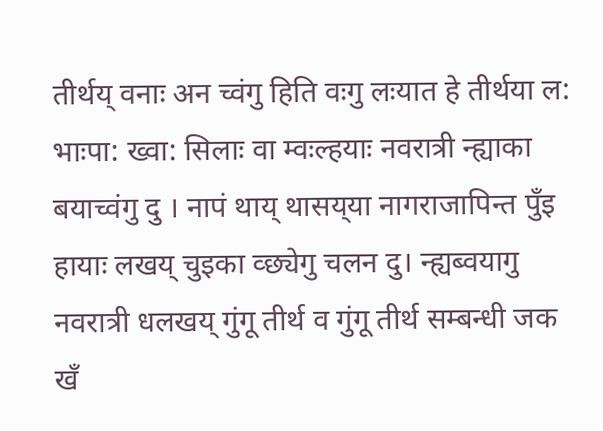तीर्थय्‌ वनाः अन च्वंगु हिति वःगु लःयात हे तीर्थया ल: भाःपा: ख्वा: सिलाः वा म्वःल्हयाः नवरात्री न्ह्याका बयाच्वंगु दु । नापं थाय्‌ थासय्‌या नागराजापिन्त पुँइ हायाः लखय्‌ चुइका व्छ्येगु चलन दु। न्ह्यब्वयागु नवरात्री धलखय्‌ गुंगू तीर्थ व गुंगू तीर्थ सम्बन्धी जक खँ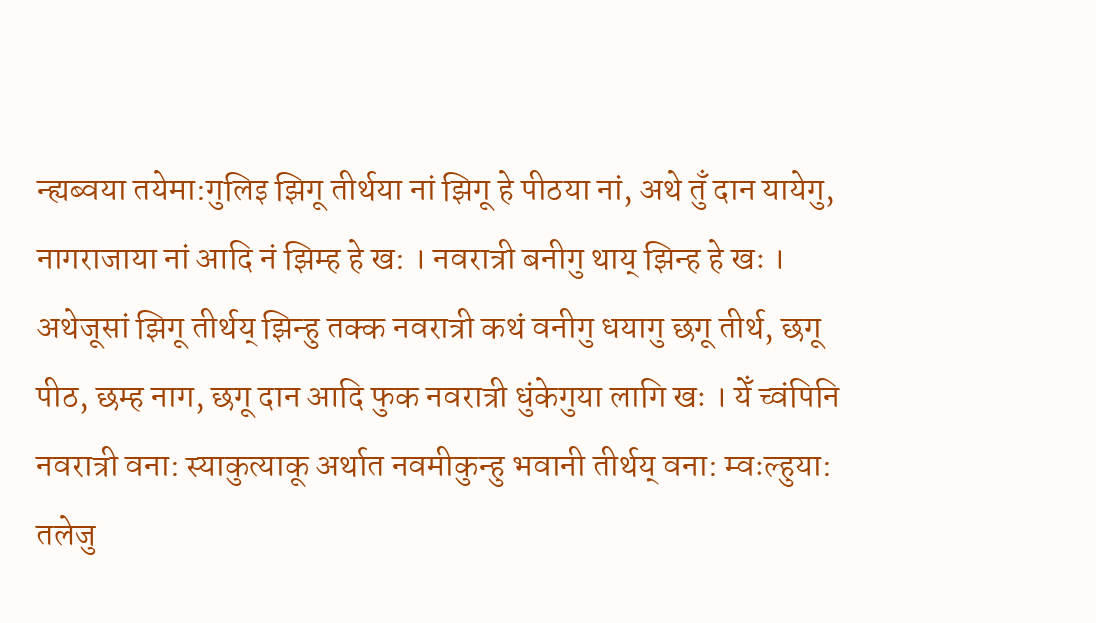न्ह्यब्वया तयेमा:गुलिइ झिगू तीर्थया नां झिगू हे पीठया नां, अथे तुँ दान यायेगु, नागराजाया नां आदि नं झिम्ह हे ख: । नवरात्री बनीगु थाय्‌ झिन्ह हे खः । अथेजूसां झिगू तीर्थय्‌ झिन्हु तक्क नवरात्री कथं वनीगु धयागु छगू तीर्थ, छगू पीठ, छम्ह नाग, छगू दान आदि फुक नवरात्री धुंकेगुया लागि खः । येँ च्वंपिनि नवरात्री वना: स्याकुत्याकू अर्थात नवमीकुन्हु भवानी तीर्थय्‌ वना: म्वःल्हुया: तलेजु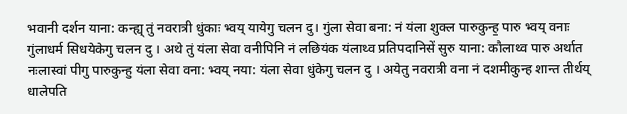भवानी दर्शन याना: कन्ह्य्‌ तुं नवरात्री धुंकाः भ्वय्‌ यायेगु चलन दु। गुंला सेवा बना: नं यंला शुक्ल पारुकुन्ह॒ पारु भ्वय्‌ वनाः गुंलाधर्म सिधयेकेगु चलन दु । अथे तुं यंला सेवा वनीपिनि नं लछियंक यंलाथ्व प्रतिपदानिसें सुरु याना: कौलाथ्व पारु अर्थात नःलास्वां पीगु पारुकुन्हु यंला सेवा वना: भ्वय्‌ नया: यंला सेवा धुंकेगु चलन दु । अयेतु नवरात्री वना नं दशमीकुन्ह शान्त तीर्थय्‌ धालेपति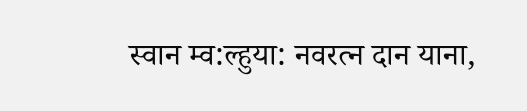स्वान म्व:ल्हुया: नवरत्न दान याना,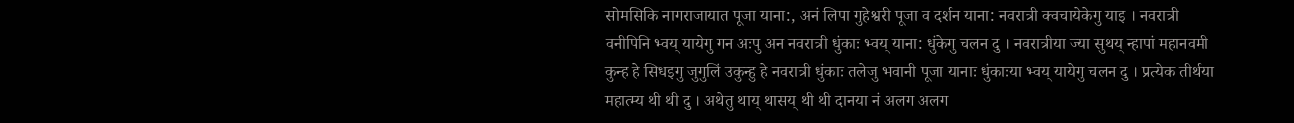सोमसिकि नागराजायात पूजा याना:, अनं लिपा गुहेश्वरी पूजा व दर्शन याना: नवरात्री क्वचायेकेगु याइ । नवरात्री वनीपिनि भ्वय्‌ यायेगु गन अःपु अन नवरात्री धुंकाः भ्वय्‌ याना: धुंकेगु चलन दु । नवरात्रीया ज्या सुथय्‌ न्हापां महानवमी कुन्ह हे सिधइगु जुगुलिं उकुन्हु हे नवरात्री धुंकाः तलेजु भवानी पूजा यानाः धुंकाःया भ्वय्‌ यायेगु चलन दु । प्रत्येक तीर्थया महात्म्य थी थी दु । अथेतु थाय्‌ थासय्‌ थी थी दानया नं अलग अलग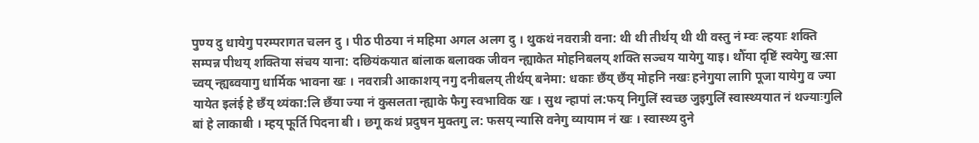पुण्य दु धायेगु परम्परागत चलन दु । पीठ पीठया नं महिमा अगल अलग दु । थुकथं नवरात्री वना: थी थी तीर्थय्‌ थी थी वस्तु नं म्वः ल्हयाः शक्ति सम्पन्न पीथय्‌ शक्तिया संचय याना: दछियंकयात बांलाक बलाक्क जीवन न्ह्याकेत मोहनिबलय्‌ शक्ति सञ्चय यायेगु याइ। थौँया दृष्टिं स्वयेगु ख:सा च्वय्‌ न्ह्यब्वयागु धार्मिक भावना खः । नवरात्री आकाशय्‌ नगु दनीबलय्‌ तीर्थय्‌ बनेमा: धकाः छँय्‌ छँय्‌ मोहनि नखः हनेगुया लागि पूजा यायेगु व ज्या यायेत इलंई हे छँय्‌ थ्यंका:लि छँया ज्या नं कुसलता न्ह्याके फैगु स्वभाविक खः । सुथ न्हापां ल:फय्‌ निगुलिं स्वच्छ जुइगुलिं स्वास्थ्ययात नं थज्याःगुलि बां हे लाकाबी । म्हय्‌ फूर्ति पिदना बी । छगू कथं प्रदुषन मुक्तगु ल: फसय्‌ न्यासि वनेगु व्यायाम नं खः । स्वास्थ्य दुने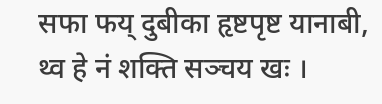सफा फय्‌ दुबीका हृष्टपृष्ट यानाबी, थ्व हे नं शक्ति सञ्चय खः ।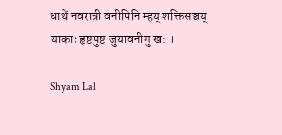धाथें नवरात्री वनीपिनि म्हय्‌ शक्तिसञ्चय्‌ याकाः हृष्टपुष्ट जुयावनीगु ख: ।

Shyam Lal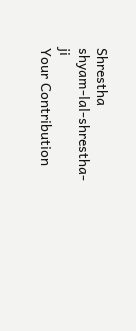Shrestha
shyam-lal-shrestha-ji
Your Contribution